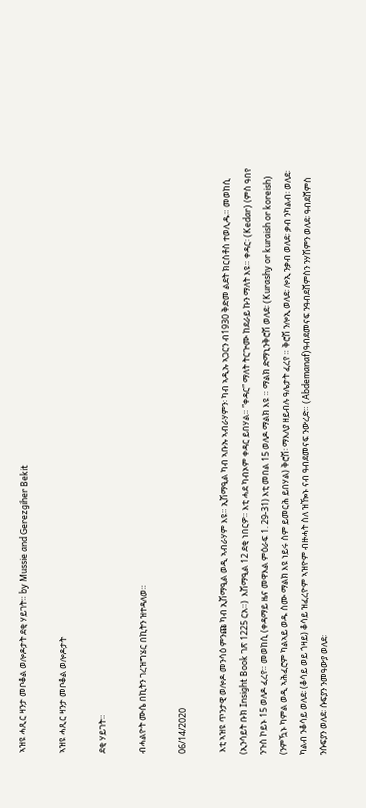ኣዝዩ ሓጺር ዛንታ መቦቆል ወሎዶታት ደቂ ሃይገት። by Mussie and Gerezgiher Bekit

ኣዝዩ ሓጺር ዛንታ መቦቆል ወሎዶታት

ደቂ ሃይገት።

ብሓልዮት ሙሴ በኪትን ገረዝግሄር በኪትን ዝተዳለወ።

06/14/2020

 እቲ ኣዝዩ ጥንታዊ ወሎዶ መንሳዕ ምንጩ ካብ ኢሽማዒል ወዲ ኣብራሃም እዩ። ኢሽማዒል ካብ ኣቡኡ ኣብራሃምን፡ ካብ ኣዲኡ ኣጋርን ብ1930 ቅድመ ልደት ክርስቶስ ተወሊዱ። መወከሲ (ኢንሳይት ቡክ Insight Book ገጽ 1225 ርአ።)  እሽማዒል 12 ደቂ ነበርዎ። እቲ ሓደ ካብኦም ቀዳር ይበሃል። ”ቀዳር” ማለት ትርጕሙ ከደራይ ኩን ማለት እዩ። ቀዳር፡ (Kedar) (ምስ ዓበየ ንጉስ ኮይኑ 15 ወለዶ ፈረየ። መወከሲ (ቀዳማይ ዜና መዋእል ምዕራፍ 1. 29-31) እቲ መበል 15 ወለዶ ማልክ እዩ ። ማልክ ድማኒንቅሮሽ ወለደ፡ (Kurashy or kuraish or koreish) (ንምዃኑ ካምል ወዲ ኣሕፈሮም ካልኣይ ወዱ ስሙ ማልክ እዩ ነይሩ ስም ይመርሕ ይበሃል) ቅሮሽ፡ ማእለያ ዘይብሉ ዓሌታት ፈረየ ። ቅሮሽ ንሎኢ ወለደ፡ ሎኢ ንቃብ ወለደ፡ ቃብ ንካልብ፡ ወለደ፡ ካልብ ንቆሳይ ወለደ፡ (ቆሳይ ወይ ጎዛይ) ቆሳይ ዝፈረዮም ኣዝዮም ብዙሓት ስለ ዝዀኑ ናብ ዓብደመናፍ ንውረድ። (Abdemanaf)ዓብደመናፍ ንዓብደሸምስን ንሃሽምን ወለደ፡ ዓብደሸምስ ንሱፍያን ወለደ፡ ሱፍያን ንመዓውያ ወለደ፡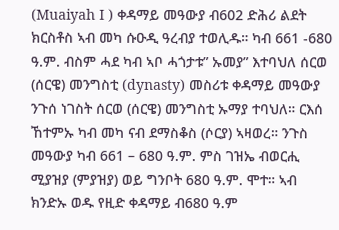(Muaiyah I ) ቀዳማይ መዓውያ ብ602 ድሕሪ ልደት ክርስቶስ ኣብ መካ ሱዑዲ ዓረብያ ተወሊዱ። ካብ 661 -680 ዓ.ም. ብስም ሓደ ካብ ኣቦ ሓጎታቱ” ኡመያ” እተባህለ ሰርወ (ሰርዌ) መንግስቲ (dynasty) መስሪቱ ቀዳማይ መዓውያ ንጉሰ ነገስት ሰርወ (ሰርዌ) መንግስቲ ኡማያ ተባህለ። ርእሰ ኸተምኡ ካብ መካ ናብ ደማስቆስ (ሶርያ) ኣዛወረ። ንጉስ መዓውያ ካብ 661 – 680 ዓ.ም. ምስ ገዝኤ ብወርሒ ሚያዝያ (ምያዝያ) ወይ ግንቦት 680 ዓ.ም. ሞተ። ኣብ ክንድኡ ወዱ የዚድ ቀዳማይ ብ680 ዓ.ም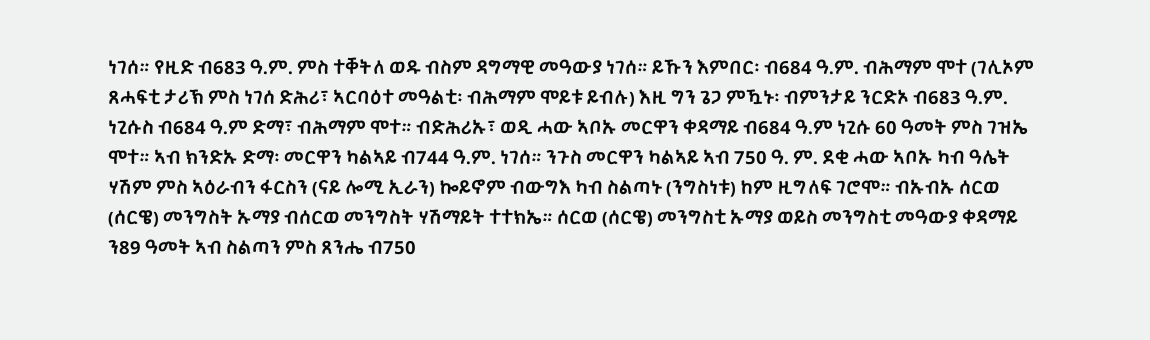ነገሰ። የዚድ ብ683 ዓ.ም. ምስ ተቐትለ ወዱ ብስም ዳግማዊ መዓውያ ነገሰ። ይኹን እምበር፡ ብ684 ዓ.ም. ብሕማም ሞተ (ገሊኦም ጸሓፍቲ ታሪኽ ምስ ነገሰ ድሕሪ፣ ኣርባዕተ መዓልቲ፡ ብሕማም ሞይቱ ይብሉ) እዚ ግን ጌጋ ምዃኑ፡ ብምንታይ ንርድኦ ብ683 ዓ.ም. ነጊሱስ ብ684 ዓ.ም ድማ፣ ብሕማም ሞተ። ብድሕሪኡ፣ ወዲ ሓው ኣቦኡ መርዋን ቀዳማይ ብ684 ዓ.ም ነጊሱ 60 ዓመት ምስ ገዝኤ ሞተ። ኣብ ክንድኡ ድማ፡ መርዋን ካልኣይ ብ744 ዓ.ም. ነገሰ። ንጉስ መርዋን ካልኣይ ኣብ 750 ዓ. ም. ደቂ ሓው ኣቦኡ ካብ ዓሌት ሃሽም ምስ ኣዕራብን ፋርስን (ናይ ሎሚ ኢራን) ኰይኖም ብውግእ ካብ ስልጣኑ (ንግስነቱ) ከም ዚግለፍ ገሮሞ። ብኡብኡ ሰርወ (ሰርዌ) መንግስት ኡማያ ብሰርወ መንግስት ሃሽማይት ተተክኤ። ሰርወ (ሰርዌ) መንግስቲ ኡማያ ወይስ መንግስቲ መዓውያ ቀዳማይ ን89 ዓመት ኣብ ስልጣን ምስ ጸንሔ ብ750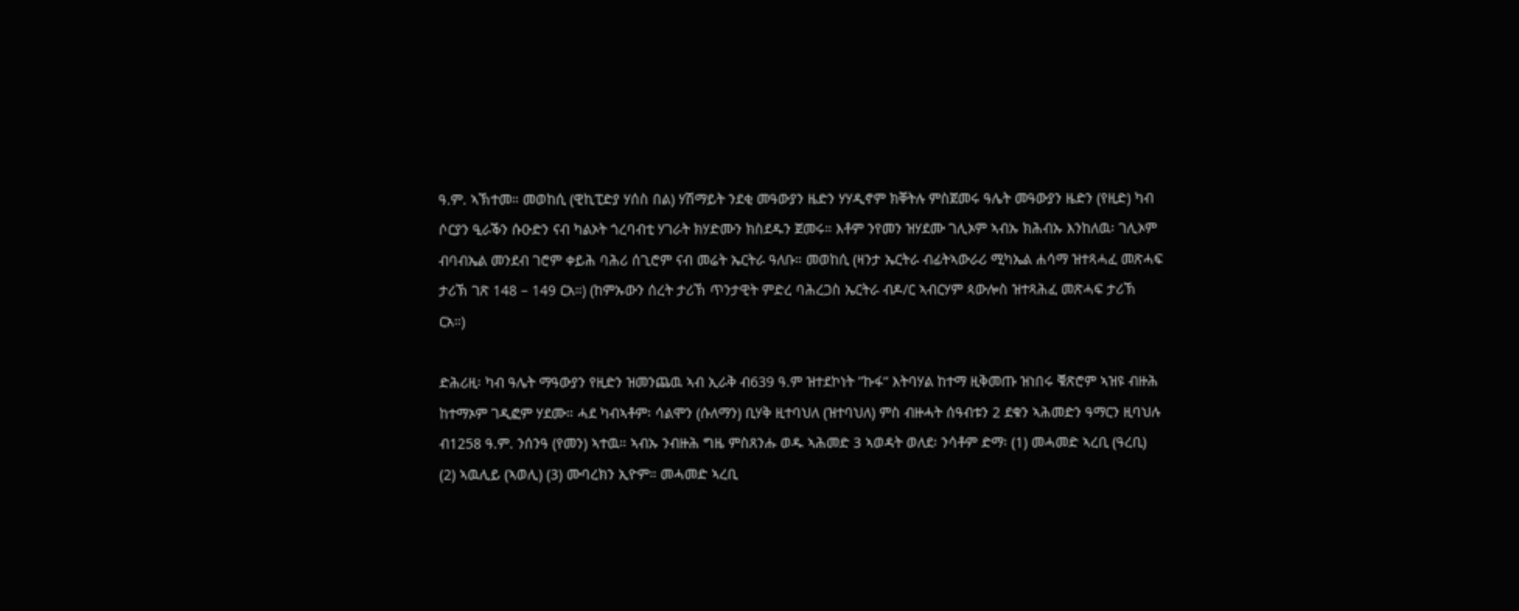ዓ.ም. ኣኽተመ። መወከሲ (ዊኪፒድያ ሃሰስ በል) ሃሽማይት ንደቂ መዓውያን ዜድን ሃሃዲኖም ክቐትሉ ምስጀመሩ ዓሌት መዓውያን ዜድን (የዚድ) ካብ ሶርያን ዒራቕን ሱዑድን ናብ ካልኦት ጎረባብቲ ሃገራት ክሃድሙን ክስደዱን ጀመሩ። እቶም ንየመን ዝሃደሙ ገሊኦም ኣብኡ ክሕብኡ እንከለዉ፡ ገሊኦም ብባብኤል መንደብ ገሮም ቀይሕ ባሕሪ ሰጊሮም ናብ መሬት ኤርትራ ዓለቡ። መወከሲ (ዛንታ ኤርትራ ብፊትኣውራሪ ሚካኤል ሐሳማ ዝተጻሓፈ መጽሓፍ ታሪኽ ገጽ 148 – 149 ርአ።) (ከምኡውን ሰረት ታሪኽ ጥንታዊት ምድረ ባሕረጋስ ኤርትራ ብዶ/ር ኣብርሃም ጳውሎስ ዝተጻሕፈ መጽሓፍ ታሪኽ ርአ።)

ድሕሪዚ፡ ካብ ዓሌት ማዓውያን የዚድን ዝመንጨዉ ኣብ ኢራቅ ብ639 ዓ.ም ዝተደኮነት ”ኩፋ“ እትባሃል ከተማ ዚቅመጡ ዝነበሩ ቑጽሮም ኣዝዩ ብዙሕ ከተማኦም ገዲፎም ሃደሙ። ሓደ ካብኣቶም፡ ሳልሞን (ሱለማን) ቢሃቅ ዚተባህለ (ዝተባህለ) ምስ ብዙሓት ሰዓብቱን 2 ደቁን ኣሕመድን ዓማርን ዚባህሉ ብ1258 ዓ.ም. ንሰንዓ (የመን) ኣተዉ። ኣብኡ ንብዙሕ ግዜ ምስጸንሑ ወዱ ኣሕመድ 3 ኣወዳት ወለደ፡ ንሳቶም ድማ፡ (1) መሓመድ ኣረቢ (ዓረቢ) (2) ኣዉሊይ (ኣወሊ) (3) ሙባረክን ኢዮም። መሓመድ ኣረቢ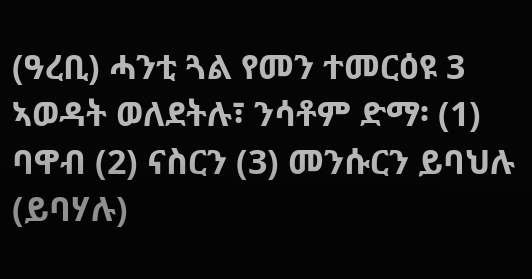(ዓረቢ) ሓንቲ ጓል የመን ተመርዕዩ 3 ኣወዳት ወለደትሉ፣ ንሳቶም ድማ፡ (1) ባዋብ (2) ናስርን (3) መንሱርን ይባህሉ (ይባሃሉ)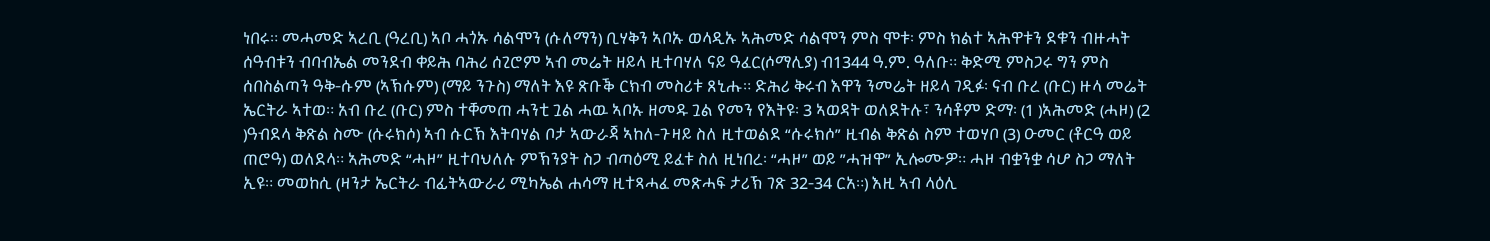ነበሩ። መሓመድ ኣረቢ (ዓረቢ) ኣቦ ሓጎኡ ሳልሞን (ሱለማን) ቢሃቅን ኣቦኡ ወላዲኡ ኣሕመድ ሳልሞን ምስ ሞቱ፡ ምስ ክልተ ኣሕዋቱን ደቁን ብዙሓት ሰዓብቱን ብባብኤል መንደብ ቀይሕ ባሕሪ ሰጊሮም ኣብ መሬት ዘይላ ዚተባሃለ ናይ ዓፈር(ሶማሊያ) ብ1344 ዓ.ም. ዓለቡ። ቅድሚ ምስጋሩ ግን ምስ ሰበስልጣን ዓቅ-ሱም (ኣኽሱም) (ማይ ንጉስ) ማለት እዩ ጽቡቕ ርክብ መስሪቱ ጸኒሑ። ድሕሪ ቅሩብ እዋን ንመሬት ዘይላ ገዲፉ፡ ናብ ቡረ (ቡር) ዙላ መሬት ኤርትራ ኣተወ። አብ ቡረ (ቡር) ምስ ተቐመጠ ሓንቲ ጓል ሓዉ ኣቦኡ ዘመዱ ጓል የመን የእትዩ፡ 3 ኣወዳት ወለደትሉ፣ ንሳቶም ድማ፡ (1 )ኣሕመድ (ሓዞ) (2 )ዓብደላ ቅጽል ስሙ (ሱሩክሶ) ኣብ ሱርኽ እትባሃል ቦታ ኣውራጃ ኣከለ-ጉዛይ ስለ ዚተወልደ “ሱሩክሶ” ዚብል ቅጽል ስም ተወሃቦ (3) ዑመር (ቶርዓ ወይ ጠሮዓ) ወለደላ። ኣሕመድ “ሓዞ” ዚተባህለሉ ምኽንያት ስጋ ብጣዕሚ ይፈቱ ስለ ዚነበረ፡ “ሓዞ” ወይ ”ሓዝዋ” ኢሎሙዎ። ሓዞ ብቋንቋ ሳሆ ስጋ ማለት ኢዩ። መወከሲ (ዛንታ ኤርትራ ብፊትኣውራሪ ሚካኤል ሐሳማ ዚተጻሓፈ መጽሓፍ ታሪኽ ገጽ 32-34 ርአ።) እዚ ኣብ ላዕሊ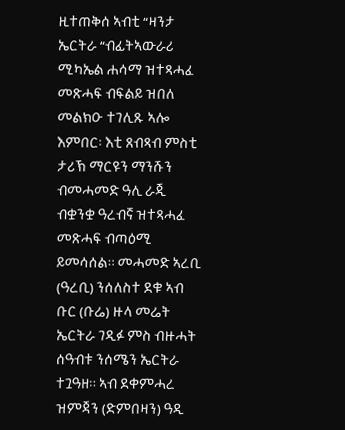ዚተጠቅሰ ኣብቲ “ዛንታ ኤርትራ “ብፊትኣውራሪ ሚካኤል ሐሳማ ዝተጻሓፈ መጽሓፍ ብፍልይ ዝበለ መልክዑ ተገሊጹ ኣሎ እምበር፡ እቲ ጸብጻብ ምስቲ ታሪኽ ማርዩን ማንሹን ብመሓመድ ዓሊ ራጂ ብቋንቋ ዓረብኛ ዝተጻሓፈ መጽሓፍ ብጣዕሚ ይመሳሰል። መሓመድ ኣረቢ (ዓረቢ) ንሰለስተ ደቁ ኣብ ቡር (ቡሬ) ዙላ መሬት ኤርትራ ገዲፉ ምስ ብዙሓት ሰዓብቱ ንሰሜን ኤርትራ ተጓዓዘ። ኣብ ደቀምሓረ ዝምጃን (ድምበዛን) ዓዲ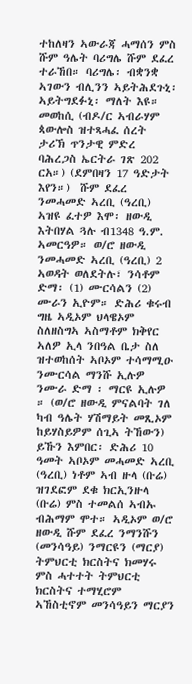ተከለዛን ኣውራጃ ሓማሰን ምስ ሹም ዓሌት ባሪግሌ ሹም ደፈረ ተራኸበ። ባሪግሌ፡ ብቋንቋ ኣገውን ብሊንን ኣይትሕደጉኒ፡ ኣይትግደፉኒ፡ ማለት እዩ። መወከሲ (ብዶ/ር ኣብራሃም ጳውሎስ ዝተጻሓፈ ሰረት ታሪኽ ጥንታዊ ምድረ ባሕረጋስ ኤርትራ ገጽ 202 ርአ።) (ደምበዛን 17 ዓድታት እየን።)  ሹም ደፈረ ንመሓመድ ኣረቢ (ዓረቢ) ኣዝዩ ፈተዎ እሞ፡ ዘውዲ እትበሃል ጓሉ ብ1348 ዓ.ም. ኣመርዓዎ። ወ/ሮ ዘውዲ ንመሓመድ ኣረቢ (ዓረቢ) 2 ኣወዳት ወለደትሉ፣ ንሳቶም ድማ፡ (1) ሙርሳልን (2) ሙራን ኢዮም። ድሕሪ ቁሩብ ግዜ ኣዲኦም ህላዌኦም ስለዘስግኣ ኣስማቶም ክቅየር ኣለዎ ኢላ ንበዓል ቤታ ስለ ዝተወከሰት ኣቦኦም ተሳማሚዑ ንሙርሳል ማንሹ ኢሉዎ ንሙራ ድማ ፡ ማርዩ ኢሉዎ ። (ወ/ሮ ዘውዲ ምናልባት ገለ ካብ ዓሌት ሃሽማይት መጺኦም ከይሃስይዎም ሰጊኣ ትኸውን) ይኹን እምበር፡ ድሕሪ 10 ዓመት ኣቦኦም መሓመድ ኣረቢ (ዓረቢ) ነቶም ኣብ ዙላ (ቡሬ) ዝገደፎም ደቁ ክርኢንዙላ (ቡሬ) ምስ ተመልሰ ኣብኡ ብሕማም ሞተ። ኣዲኦም ወ/ሮ ዘውዲ ሹም ደፈረ ንማንሹን (መንሳዓይ) ንማርዩን (ማርያ) ትምህርቲ ክርስትና ክመሃሩ ምስ ሓተተት ትምህርቲ ክርስትና ተማሂሮም ኣኸስቲኖም መንሳዓይን ማርያን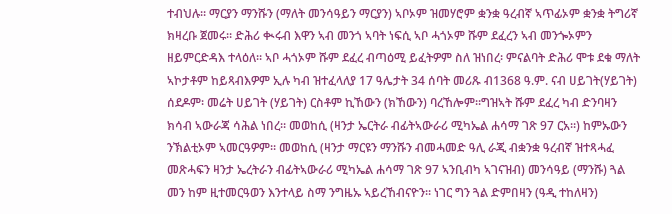ተብህሉ። ማርያን ማንሹን (ማለት መንሳዓይን ማርያን) ኣቦኦም ዝመሃሮም ቋንቋ ዓረብኛ ኣጥፊኦም ቋንቋ ትግሪኛ ክዛረቡ ጀመሩ። ድሕሪ ቊሩብ እዋን ኣብ መንጎ ኣባት ነፍሲ ኣቦ ሓጎኦም ሹም ደፈረን ኣብ መንጐኦምን ዘይምርድዳእ ተላዕለ። ኣቦ ሓጎኦም ሹም ደፈረ ብጣዕሚ ይፈትዎም ስለ ዝነበረ፡ ምናልባት ድሕሪ ሞቱ ደቁ ማለት ኣኮታቶም ከይጻብእዎም ኢሉ ካብ ዝተፈላለያ 17 ዓሌታት 34 ሰባት መሪጹ ብ1368 ዓ.ም. ናብ ሀይገት(ሃይገት) ሰደዶም፡ መሬት ሀይገት (ሃይገት) ርስቶም ኪኸውን (ክኸውን) ባረኸሎም።ግዝኣት ሹም ደፈረ ካብ ድንባዛን ክሳብ ኣውራጃ ሳሕል ነበረ። መወከሲ (ዛንታ ኤርትራ ብፊትኣውራሪ ሚካኤል ሐሳማ ገጽ 97 ርአ።) ከምኡውን ንኽልቲኦም ኣመርዓዎም። መወከሲ (ዛንታ ማርዩን ማንሹን ብመሓመድ ዓሊ ራጂ ብቋንቋ ዓረብኛ ዝተጻሓፈ መጽሓፍን ዛንታ ኤረትራን ብፊትኣውራሪ ሚካኤል ሐሳማ ገጽ 97 ኣንቢብካ ኣገናዝብ) መንሳዓይ (ማንሹ) ጓል መን ከም ዚተመርዓወን እንተላይ ስማ ንግዜኡ ኣይረኸብናዮን። ነገር ግን ጓል ድምበዛን (ዓዲ ተከለዛን)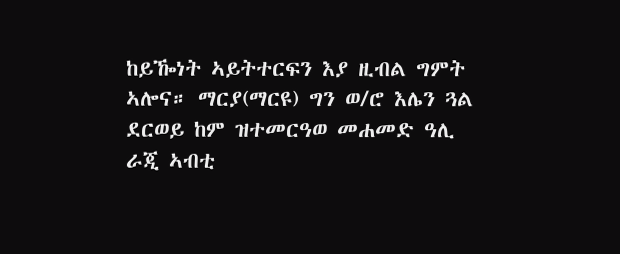ከይዀነት ኣይትተርፍን እያ ዚብል ግምት ኣሎና። ማርያ(ማርዩ) ግን ወ/ሮ እሌን ጓል ደርወይ ከም ዝተመርዓወ መሐመድ ዓሊ ራጂ ኣብቲ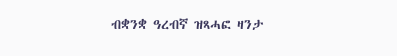ብቋንቋ ዓረብኛ ዝጻሓፎ ዛንታ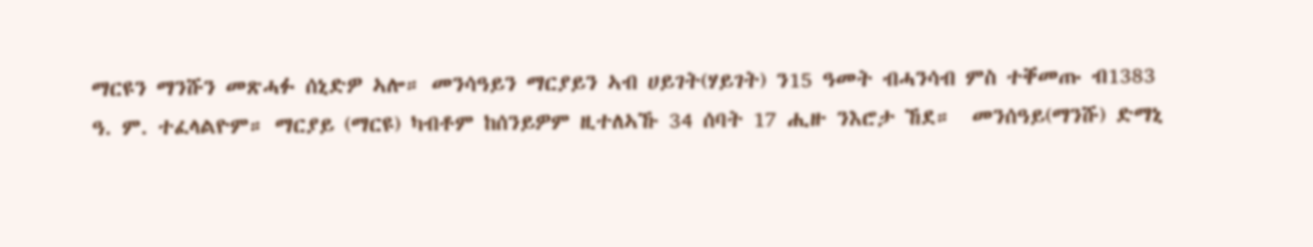ማርዩን ማንሹን መጽሓፉ ሰኒድዎ ኣሎ። መንሳዓይን ማርያይን ኣብ ሀይገት(ሃይገት) ን15 ዓመት ብሓንሳብ ምስ ተቐመጡ ብ1383 ዓ. ም. ተፈላልዮም። ማርያይ (ማርዩ) ካብቶም ከሰንይዎም ዚተለኣኹ 34 ሰባት 17 ሒዙ ንእሮታ ኸደ።  መንሰዓይ(ማንሹ) ድማኒ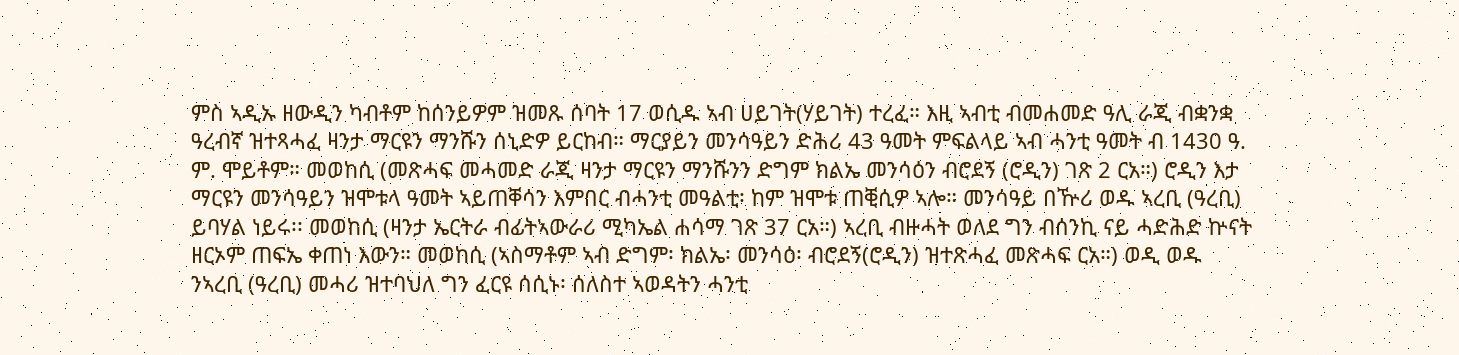ምስ ኣዲኡ ዘውዲን ካብቶም ከሰንይዎም ዝመጹ ሰባት 17 ወሲዱ ኣብ ሀይገት(ሃይገት) ተረፈ። እዚ ኣብቲ ብመሐመድ ዓሊ ራጂ ብቋንቋ ዓረብኛ ዝተጻሓፈ ዛንታ ማርዩን ማንሹን ሰኒድዎ ይርከብ። ማርያይን መንሳዓይን ድሕሪ 43 ዓመት ምፍልላይ ኣብ ሓንቲ ዓመት ብ 1430 ዓ. ም. ሞይቶም። መወከሲ (መጽሓፍ መሓመድ ራጂ ዛንታ ማርዩን ማንሹንን ድግም ክልኤ መንሳዕን ብሮደኝ (ሮዲን) ገጽ 2 ርአ።) ሮዲን እታ ማርዩን መንሳዓይን ዝሞቱላ ዓመት ኣይጠቐሳን እምበር ብሓንቲ መዓልቲ፡ ከም ዝሞቱ ጠቒሲዎ ኣሎ። መንሳዓይ በዅሪ ወዱ ኣረቢ (ዓረቢ) ይባሃል ነይሩ፡፡ መወከሲ (ዛንታ ኤርትራ ብፊትኣውራሪ ሚካኤል ሐሳማ ገጽ 37 ርአ።) ኣረቢ ብዙሓት ወለደ ግን ብሰንኪ ናይ ሓድሕድ ኵናት ዘርኦም ጠፍኤ ቀጠነ እውን። መወከሲ (ኣስማቶም ኣብ ድግም፡ ክልኤ፡ መንሳዕ፡ ብሮደኝ(ሮዲን) ዝተጽሓፈ መጽሓፍ ርአ።) ወዲ ወዱ ንኣረቢ (ዓረቢ) መሓሪ ዝተባህለ ግን ፈርዩ ሰሲኑ፡ ሰለስተ ኣወዳትን ሓንቲ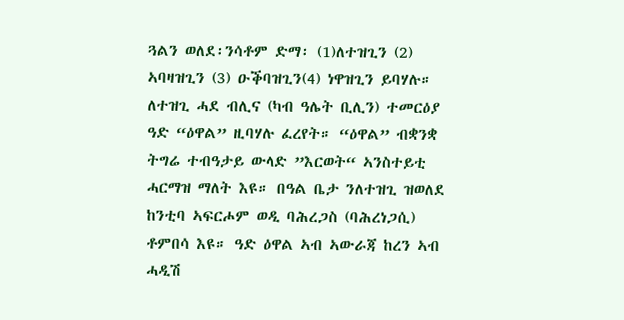ጓልን ወለደ፡ንሳቶም ድማ፡ (1)ለተዝጊን (2) ኣባዛዝጊን (3) ዑቕባዝጊን(4) ነዋዝጊን ይባሃሉ። ለተዝጊ ሓደ ብሊና (ካብ ዓሌት ቢሊን) ተመርዕያ ዓድ “ዕዋል” ዚባሃሉ ፈረየት። “ዕዋል” ብቋንቋ ትግሬ ተብዓታይ ውላድ ”እርወት“ ኣንስተይቲ ሓርማዝ ማለት እዩ። በዓል ቤታ ንለተዝጊ ዝወለደ ከንቲባ ኣፍርሖም ወዲ ባሕረጋስ (ባሕረነጋሲ) ቶምበሳ እዩ። ዓድ ዕዋል ኣብ ኣውራጃ ከረን ኣብ ሓዲሽ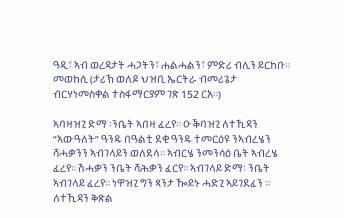ዓዲ፣ ኣብ ወረዳታት ሓጋትን፣ ሐልሓልን፣ ምድሪ ብሊን ይርከቡ። መወከሲ (ታሪኽ ወለዶ ህዝቢ ኤርትራ ብመሪጌታ ብርሃነመስቀል ተስፋማርያም ገጽ 152 ርአ።)

ኣባዛዝጊ ድማ ፡ንቤት ኣበዛ ፈረየ። ዑቕባዝጊ ለተኺዳን ”ኣውዓለት” ዓንዱ በዓልቲ ደቂ ዓንዱ ተመርዕዩ ንኣብረሄን ሻሓቃንን ኣብገላይን ወለደላ። ኣብርሄ ንመንሳዕ ቤት ኣብረሄ ፈረየ። ሽሓቃን ንቤት ሻሕቃን ፈርየ። ኣብገላይ ድማ፡ ንቤት ኣብገላይ ፈረየ። ነዋዝጊ ግን ጻንታ ዀይኑ ሓድጊ ኣይገደፈን ። ለተኺዳን ቅጽል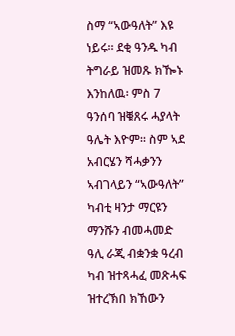ስማ “ኣውዓለት” እዩ ነይሩ። ደቂ ዓንዱ ካብ ትግራይ ዝመጹ ክዀኑ እንከለዉ፡ ምስ 7 ዓንሰባ ዝቑጸሩ ሓያላት ዓሌት እዮም። ስም ኣደ አብርሄን ሻሓቃንን ኣብገላይን “ኣውዓለት” ካብቲ ዛንታ ማርዩን ማንሹን ብመሓመድ ዓሊ ራጂ ብቋንቋ ዓረብ ካብ ዝተጻሓፈ መጽሓፍ ዝተረኽበ ክኸውን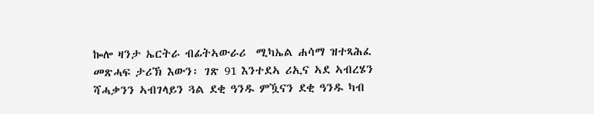ኰሎ ዛንታ ኤርትራ ብፊትኣውራሪ  ሚካኤል ሐሳማ ዝተጻሕፈ መጽሓፍ ታሪኽ እውን፡ ገጽ 91 እንተደኣ ሪኢና ኣደ ኣብረሄን ሻሓቃንን ኣብገላይን ጓል ደቂ ዓንዱ ምዃናን ደቂ ዓንዱ ካብ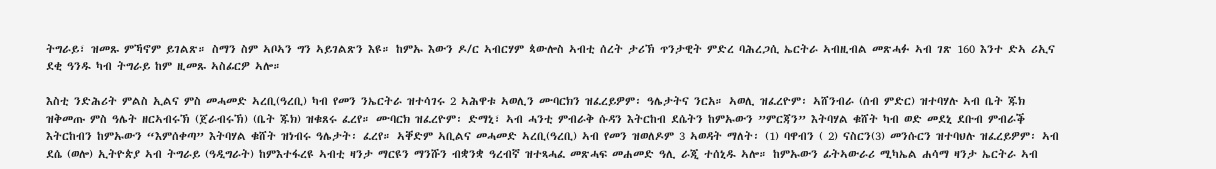ትግራይ፣ ዝመጹ ምኻኖም ይገልጽ። ስማን ስም ኣቦኣን ግን ኣይገልጽን እዩ። ከምኡ እውን ዶ/ር ኣብርሃም ጳውሎስ ኣብቲ ሰረት ታሪኽ ጥንታዊት ምድረ ባሕረጋሲ ኤርትራ ኣብዚብል መጽሓፉ ኣብ ገጽ 160 እንተ ድኣ ሪኢና ደቂ ዓንዱ ካብ ትግራይ ከም ዚመጹ ኣስፊርዎ ኣሎ።

እስቲ ንድሕሪት ምልስ ኢልና ምስ መሓመድ ኣረቢ(ዓረቢ) ካብ የመን ንኤርትራ ዝተሳገሩ 2 ኣሕዋቱ ኣወሊን ሙባርክን ዝፈረይዎም፡ ዓሌታትና ንርአ። ኣወሊ ዝፈረዮም፡ ኣሸንብራ (ሰብ ምድር) ዝተባሃሉ ኣብ ቤት ጁክ ዝቅመጡ ምስ ዓሌት ዘርኣብሩኽ (ጀራብሩኽ) (ቤት ጁክ) ዝቁጸሩ ፈረየ። ሙባርክ ዝፈረዮም፡ ድማኒ፣ ኣብ ሓንቲ ምብራቅ ሱዳን እትርከብ ደሴትን ከምኡውን ”ምርጃን” እትባሃል ቁሸት ካብ ወድ መደኒ ደቡብ ምብራቕ እትርከብን ከምኡውን “እምሰቀጣ” እትባሃል ቁሸት ዝነብሩ ዓሌታት፡ ፈረየ። ኣቐድም ኣቢልና መሓመድ ኣረቢ(ዓረቢ) ኣብ የመን ዝወለዶም 3 ኣወዳት ማለት፡ (1) ባዋብን ( 2) ናስርን(3) መንሱርን ዝተባህሉ ዝፈረይዎም፡ ኣብ ደሴ (ወሎ) ኢትዮጵያ ኣብ ትግራይ (ዓዲግራት) ከምእተፋረዩ ኣብቲ ዛንታ ማርዩን ማንሹን ብቋንቋ ዓረብኛ ዝተጻሓፈ መጽሓፍ መሐመድ ዓሊ ራጂ ተሰኒዱ ኣሎ። ከምኡውን ፊትኣውራሪ ሚካኤል ሐሳማ ዛንታ ኤርትራ ኣብ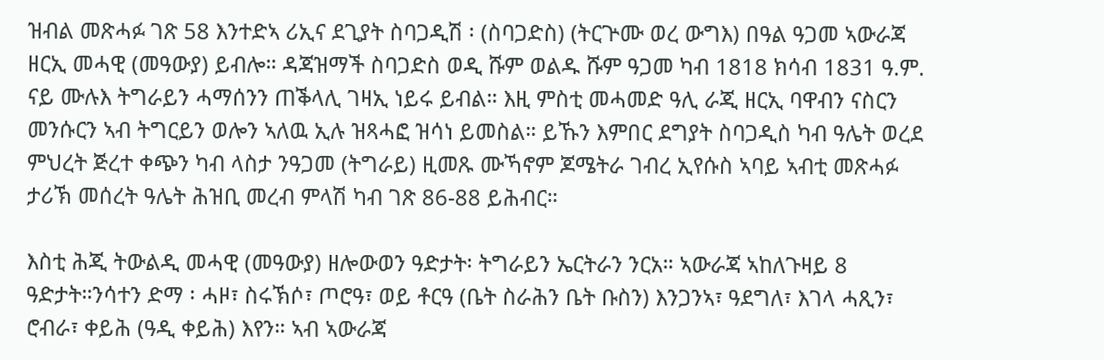ዝብል መጽሓፉ ገጽ 58 እንተድኣ ሪኢና ደጊያት ስባጋዲሽ ፡ (ስባጋድስ) (ትርጕሙ ወረ ውግእ) በዓል ዓጋመ ኣውራጃ ዘርኢ መሓዊ (መዓውያ) ይብሎ። ዳጃዝማች ስባጋድስ ወዲ ሹም ወልዱ ሹም ዓጋመ ካብ 1818 ክሳብ 1831 ዓ.ም. ናይ ሙሉእ ትግራይን ሓማሰንን ጠቕላሊ ገዛኢ ነይሩ ይብል። እዚ ምስቲ መሓመድ ዓሊ ራጂ ዘርኢ ባዋብን ናስርን መንሱርን ኣብ ትግርይን ወሎን ኣለዉ ኢሉ ዝጻሓፎ ዝሳነ ይመስል። ይኹን እምበር ደግያት ስባጋዲስ ካብ ዓሌት ወረደ ምህረት ጅረተ ቀጭን ካብ ላስታ ንዓጋመ (ትግራይ) ዚመጹ ሙኻኖም ጆሜትራ ገብረ ኢየሱስ ኣባይ ኣብቲ መጽሓፉ ታሪኽ መሰረት ዓሌት ሕዝቢ መረብ ምላሽ ካብ ገጽ 86-88 ይሕብር።

እስቲ ሕጂ ትውልዲ መሓዊ (መዓውያ) ዘሎውወን ዓድታት፡ ትግራይን ኤርትራን ንርአ። ኣውራጃ ኣከለጉዛይ 8 ዓድታት።ንሳተን ድማ ፡ ሓዞ፣ ስሩኽሶ፣ ጦሮዓ፣ ወይ ቶርዓ (ቤት ስራሕን ቤት ቡስን) እንጋንኣ፣ ዓደግለ፣ እገላ ሓጺን፣ ሮብራ፣ ቀይሕ (ዓዲ ቀይሕ) እየን። ኣብ ኣውራጃ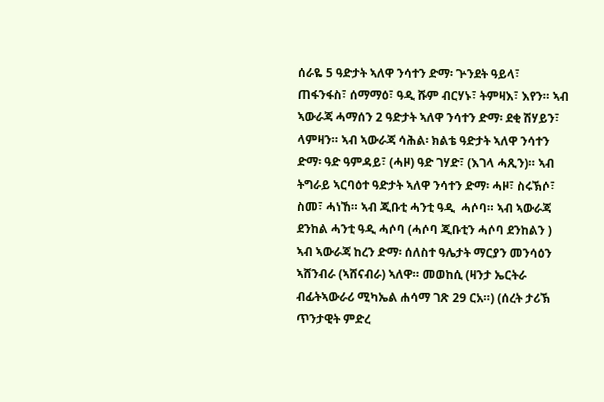ሰራዬ 5 ዓድታት ኣለዋ ንሳተን ድማ፡ ጕንደት ዓይላ፣ ጠፋንፋስ፣ ሰማማዕ፣ ዓዲ ሹም ብርሃኑ፣ ትምዛእ፣ እየን። ኣብ ኣውራጃ ሓማሰን 2 ዓድታት ኣለዋ ንሳተን ድማ፡ ደቂ ሽሃይን፣ ላምዛን። ኣብ ኣውራጃ ሳሕል፡ ክልቴ ዓድታት ኣለዋ ንሳተን ድማ፡ ዓድ ዓምዳይ፣ (ሓዞ) ዓድ ገሃድ፣ (እገላ ሓጺን)። ኣብ ትግራይ ኣርባዕተ ዓድታት ኣለዋ ንሳተን ድማ፡ ሓዞ፣ ስሩኽሶ፣ ስመ፣ ሓነኸ። ኣብ ጂቡቲ ሓንቲ ዓዲ  ሓሶባ። ኣብ ኣውራጃ ደንከል ሓንቲ ዓዲ ሓሶባ (ሓሶባ ጂቡቲን ሓሶባ ደንከልን ) ኣብ ኣውራጃ ከረን ድማ፡ ሰለስተ ዓሌታት ማርያን መንሳዕን ኣሸንብራ (ኣሸናብራ) ኣለዋ። መወከሲ (ዛንታ ኤርትራ ብፊትኣውራሪ ሚካኤል ሐሳማ ገጽ 29 ርአ።) (ሰረት ታሪኽ ጥንታዊት ምድረ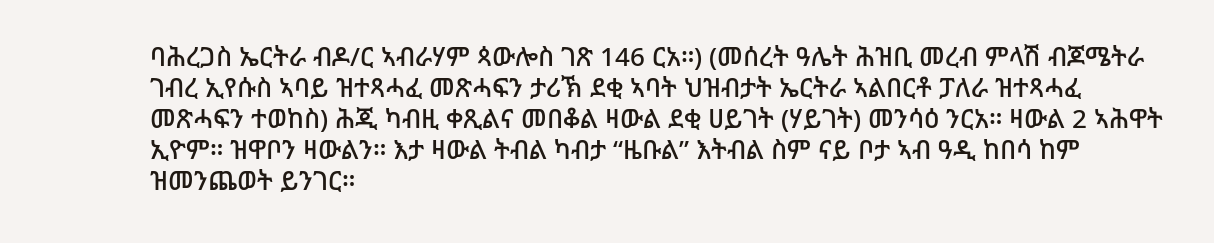ባሕረጋስ ኤርትራ ብዶ/ር ኣብራሃም ጳውሎስ ገጽ 146 ርአ።) (መሰረት ዓሌት ሕዝቢ መረብ ምላሽ ብጆሜትራ ገብረ ኢየሱስ ኣባይ ዝተጻሓፈ መጽሓፍን ታሪኽ ደቂ ኣባት ህዝብታት ኤርትራ ኣልበርቶ ፓለራ ዝተጻሓፈ መጽሓፍን ተወከስ) ሕጂ ካብዚ ቀጺልና መበቆል ዛውል ደቂ ሀይገት (ሃይገት) መንሳዕ ንርአ። ዛውል 2 ኣሕዋት ኢዮም። ዝዋቦን ዛውልን። እታ ዛውል ትብል ካብታ “ዜቡል” እትብል ስም ናይ ቦታ ኣብ ዓዲ ከበሳ ከም ዝመንጨወት ይንገር።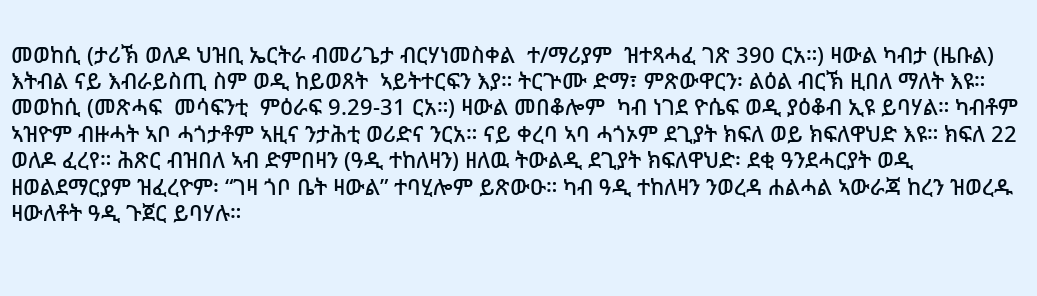መወከሲ (ታሪኽ ወለዶ ህዝቢ ኤርትራ ብመሪጌታ ብርሃነመስቀል  ተ/ማሪያም  ዝተጻሓፈ ገጽ 390 ርአ።) ዛውል ካብታ (ዜቡል) እትብል ናይ እብራይስጢ ስም ወዲ ከይወጸት  ኣይትተርፍን እያ። ትርጕሙ ድማ፣ ምጽውዋርን፡ ልዕል ብርኽ ዚበለ ማለት እዩ። መወከሲ (መጽሓፍ  መሳፍንቲ  ምዕራፍ 9.29-31 ርአ።) ዛውል መበቆሎም  ካብ ነገደ ዮሴፍ ወዲ ያዕቆብ ኢዩ ይባሃል። ካብቶም ኣዝዮም ብዙሓት ኣቦ ሓጎታቶም ኣዚና ንታሕቲ ወሪድና ንርአ። ናይ ቀረባ ኣባ ሓጎኦም ደጊያት ክፍለ ወይ ክፍለዋህድ እዩ። ክፍለ 22 ወለዶ ፈረየ። ሕጽር ብዝበለ ኣብ ድምበዛን (ዓዲ ተከለዛን) ዘለዉ ትውልዲ ደጊያት ክፍለዋህድ፡ ደቂ ዓንደሓርያት ወዲ ዘወልደማርያም ዝፈረዮም፡ “ገዛ ጎቦ ቤት ዛውል” ተባሂሎም ይጽውዑ። ካብ ዓዲ ተከለዛን ንወረዳ ሐልሓል ኣውራጃ ከረን ዝወረዱ ዛውለቶት ዓዲ ጉጀር ይባሃሉ።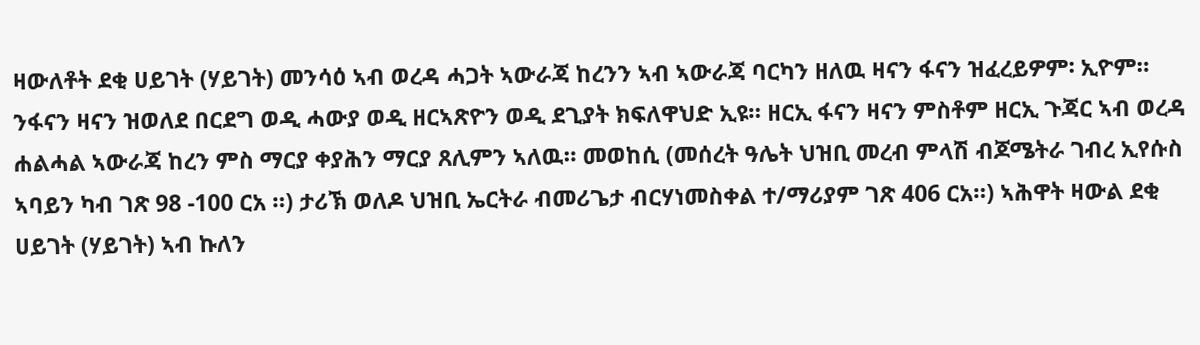ዛውለቶት ደቂ ሀይገት (ሃይገት) መንሳዕ ኣብ ወረዳ ሓጋት ኣውራጃ ከረንን ኣብ ኣውራጃ ባርካን ዘለዉ ዛናን ፋናን ዝፈረይዎም፡ ኢዮም። ንፋናን ዛናን ዝወለደ በርደግ ወዲ ሓውያ ወዲ ዘርኣጽዮን ወዲ ደጊያት ክፍለዋህድ ኢዩ። ዘርኢ ፋናን ዛናን ምስቶም ዘርኢ ጉጃር ኣብ ወረዳ ሐልሓል ኣውራጃ ከረን ምስ ማርያ ቀያሕን ማርያ ጸሊምን ኣለዉ። መወከሲ (መሰረት ዓሌት ህዝቢ መረብ ምላሽ ብጆሜትራ ገብረ ኢየሱስ ኣባይን ካብ ገጽ 98 -100 ርአ ።) ታሪኽ ወለዶ ህዝቢ ኤርትራ ብመሪጌታ ብርሃነመስቀል ተ/ማሪያም ገጽ 406 ርአ።) ኣሕዋት ዛውል ደቂ ሀይገት (ሃይገት) ኣብ ኩለን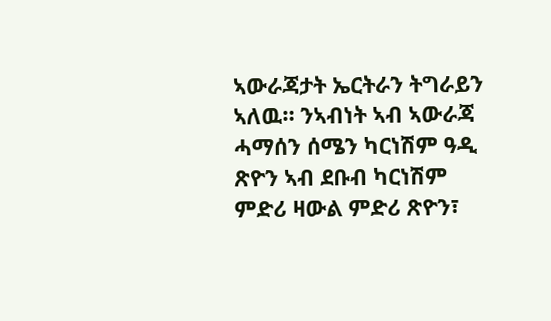ኣውራጃታት ኤርትራን ትግራይን ኣለዉ። ንኣብነት ኣብ ኣውራጃ ሓማሰን ሰሜን ካርነሽም ዓዲ ጽዮን ኣብ ደቡብ ካርነሽም ምድሪ ዛውል ምድሪ ጽዮን፣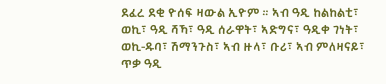ደፈረ ደቂ ዮሰፍ ዛውል ኢዮም ። ኣብ ዓዲ ከልከልቲ፣ ወኪ፣ ዓዲ ሻኻ፣ ዓዲ ሰራዋት፣ ኣድግና፣ ዓዲቀ ገነት፣ ወኪ-ዱባ፣ ሽማንጉስ፣ ኣብ ዙላ፣ ቡሪ፣ ኣብ ምለዛናይ፣ ጥቃ ዓዲ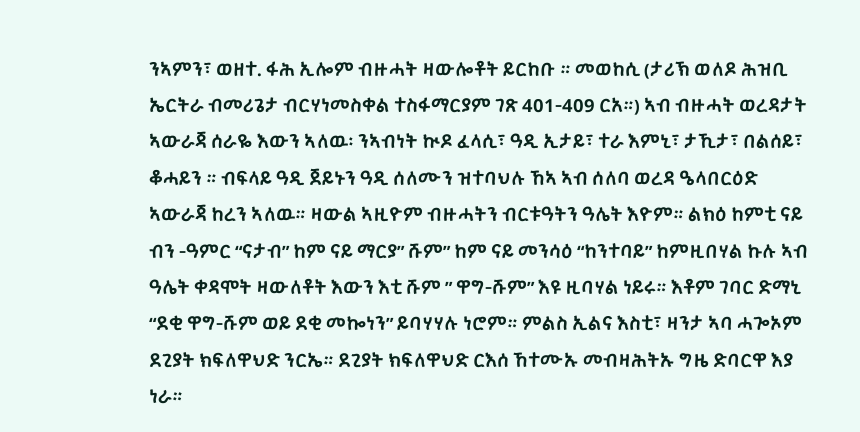ንኣምን፣ ወዘተ. ፋሕ ኢሎም ብዙሓት ዛውሎቶት ይርከቡ ። መወከሲ (ታሪኽ ወለዶ ሕዝቢ ኤርትራ ብመሪጌታ ብርሃነመስቀል ተስፋማርያም ገጽ 401-409 ርአ።) ኣብ ብዙሓት ወረዳታት ኣውራጃ ሰራዬ እውን ኣለዉ፡ ንኣብነት ኲዶ ፈላሲ፣ ዓዲ ኢታይ፣ ተራ እምኒ፣ ታኺታ፣ በልሰይ፣ ቆሓይን ። ብፍላይ ዓዲ ጀይኑን ዓዲ ሰለሙን ዝተባህሉ ኸኣ ኣብ ሰለባ ወረዳ ዔላበርዕድ ኣውራጃ ከረን ኣለዉ። ዛውል ኣዚዮም ብዙሓትን ብርቱዓትን ዓሌት እዮም። ልክዕ ከምቲ ናይ ብን -ዓምር “ናታብ” ከም ናይ ማርያ” ሹም” ከም ናይ መንሳዕ “ከንተባይ” ከምዚበሃል ኩሉ ኣብ ዓሌት ቀዳሞት ዛውለቶት እውን እቲ ሹም ” ዋግ-ሹም” እዩ ዚባሃል ነይሩ። እቶም ገባር ድማኒ “ደቂ ዋግ-ሹም ወይ ደቂ መኰነን” ይባሃሃሉ ነሮም። ምልስ ኢልና እስቲ፣ ዛንታ ኣባ ሓጐኦም ደጊያት ክፍለዋህድ ንርኤ። ደጊያት ክፍለዋህድ ርእሰ ኸተሙኡ መብዛሕትኡ ግዜ ድባርዋ እያ ነራ።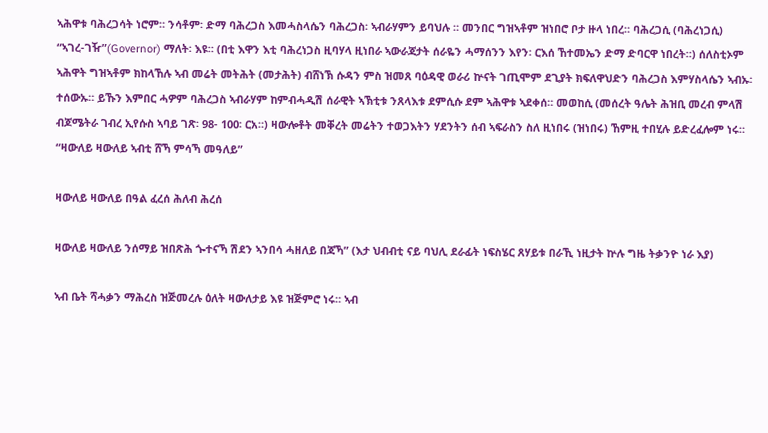ኣሕዋቱ ባሕረጋሳት ነሮም። ንሳቶም፡ ድማ ባሕረጋስ እመሓስላሴን ባሕረጋስ፡ ኣብራሃምን ይባህሉ ። መንበር ግዝኣቶም ዝነበሮ ቦታ ዙላ ነበረ። ባሕረጋሲ (ባሕረነጋሲ) “ኣገረ-ገዥ”(Governor) ማለት፡ እዩ። (በቲ እዋን እቲ ባሕረነጋስ ዚባሃላ ዚነበራ ኣውራጃታት ሰራዬን ሓማሰንን እየን፡ ርእሰ ኸተመኤን ድማ ድባርዋ ነበረት።) ሰለስቲኦም ኣሕዋት ግዝኣቶም ክከላኸሉ ኣብ መሬት መትሕት (መታሕት) ብሸነኽ ሱዳን ምስ ዝመጸ ባዕዳዊ ወራሪ ኵናት ገጢሞም ደጊያት ክፍለዋህድን ባሕረጋስ እምሃስላሴን ኣብኡ፡ ተሰውኡ። ይኹን እምበር ሓዎም ባሕረጋስ ኣብራሃም ከምብሓዲሽ ሰራዊት ኣኽቲቱ ንጸላእቱ ደምሲሱ ደም ኣሕዋቱ ኣደቀሰ። መወከሲ (መሰረት ዓሌት ሕዝቢ መረብ ምላሽ ብጆሜትራ ገብረ ኢየሱስ ኣባይ ገጽ፡ 98- 100፡ ርአ።) ዛውሎቶት መቐረት መሬትን ተወጋእትን ሃደንትን ሰብ ኣፍራስን ስለ ዚነበሩ (ዝነበሩ) ኸምዚ ተበሂሉ ይድረፈሎም ነሩ። “ዛውለይ ዛውለይ ኣብቲ ሸኻ ምሳኻ መዓለይ”

ዛውለይ ዛውለይ በዓል ፈረሰ ሕለብ ሕረሰ

ዛውለይ ዛውለይ ንሰማይ ዝበጽሕ ጐተናኻ ሽደን ኣንበሳ ሓዘለይ በጃኻ” (እታ ህብብቲ ናይ ባህሊ ደራፊት ነፍስሄር ጸሃይቱ በራኺ ነዚታት ኵሉ ግዜ ትቃንዮ ነራ እያ)

ኣብ ቤት ሻሓቃን ማሕረስ ዝጅመረሉ ዕለት ዛውለታይ እዩ ዝጅምሮ ነሩ። ኣብ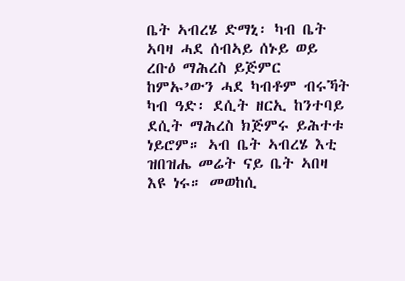ቤት ኣብረሄ ድማኒ፡ ካብ ቤት ኣባዛ ሓደ ሰብኣይ ሰኑይ ወይ ረቡዕ ማሕረስ ይጅምር ከምኡ’ውን ሓደ ካብቶም ብሩኻት ካብ ዓድ፡ ደሲት ዘርኢ ከንተባይ ደሲት ማሕረስ ክጅምሩ ይሕተቱ ነይሮም። ኣብ ቤት ኣብረሄ እቲ ዝበዝሔ መሬት ናይ ቤት ኣበዛ እዩ ነሩ። መወከሲ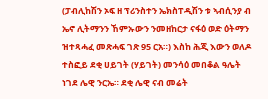(ፓብሊከሽን ኦፍ ዘ ፕሪንስተን ኤክስፐዲሽን ቱ ኣብሲንያ ብ ኤኖ ሊትማንን ኸምኡውን ንመዘከርታ ናፋዕ ወድ ዕትማን ዝተጻሓፈ መጽሓፍ ገጽ 95 ርአ።) እስከ ሕጂ እውን ወለዶ ተስፎይ ደቂ ሀይገት (ሃይገት) መንሳዕ መበቆል ዓሌት ነገደ ሌዊ ንርኤ። ደቂ ሌዊ ናብ መሬት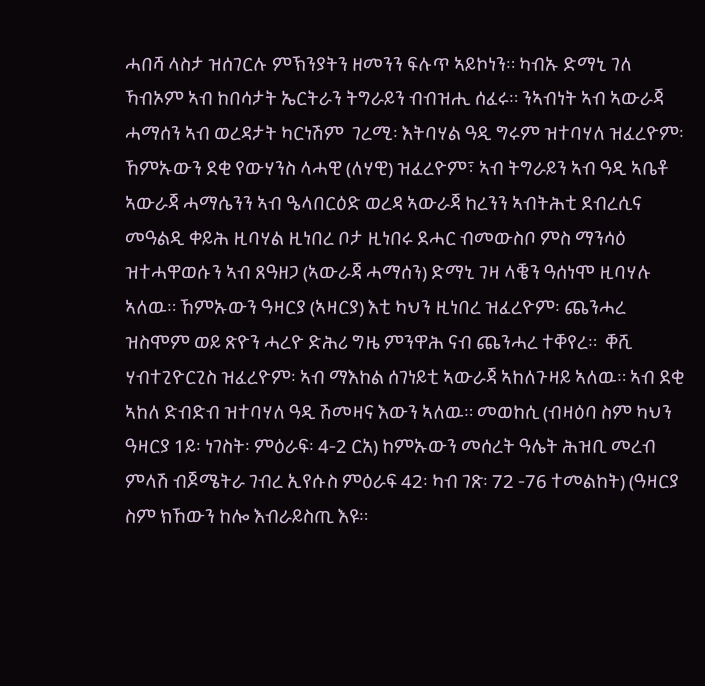ሓበሻ ላስታ ዝሰገርሉ ምኽንያትን ዘመንን ፍሉጥ ኣይኮነን። ካብኡ ድማኒ ገለ ኻብኦም ኣብ ከበሳታት ኤርትራን ትግራይን ብብዝሒ ሰፈሩ። ንኣብነት ኣብ ኣውራጃ ሓማሰን ኣብ ወረዳታት ካርነሽም  ገረሚ፡ እትባሃል ዓዲ ግሩም ዝተባሃለ ዝፈረዮም፡ ኸምኡውን ደቂ የውሃንስ ላሓዊ (ለሃዊ) ዝፈረዮም፣ ኣብ ትግራይን ኣብ ዓዲ ኣቤቶ ኣውራጃ ሓማሴንን ኣብ ዔላበርዕድ ወረዳ ኣውራጃ ከረንን ኣብትሕቲ ደብረሲና መዓልዲ ቀይሕ ዚባሃል ዚነበረ ቦታ ዚነበሩ ደሓር ብመውስቦ ምስ ማንሳዕ ዝተሓዋወሱን ኣብ ጸዓዘጋ (ኣውራጃ ሓማሰን) ድማኒ ገዛ ላቔን ዓሰነሞ ዚባሃሉ ኣለዉ። ኸምኡውን ዓዛርያ (ኣዛርያ) እቲ ካህን ዚነበረ ዝፈረዮም፡ ጨንሓረ ዝስሞም ወይ ጽዮን ሓረዮ ድሕሪ ግዜ ምንዋሕ ናብ ጨንሓረ ተቐየረ።  ቐሺ ሃብተጊዮርጊስ ዝፈረዮም፡ ኣብ ማእከል ሰገነይቲ ኣውራጃ ኣከለጉዛይ ኣለዉ። ኣብ ደቂ ኣከለ ድብድብ ዝተባሃለ ዓዲ ሽመዛና እውን ኣለዉ። መወከሲ (ብዛዕባ ስም ካህን ዓዛርያ 1ይ፡ ነገስት፡ ምዕራፍ፡ 4-2 ርአ) ከምኡውን መሰረት ዓሌት ሕዝቢ መረብ ምላሽ ብጆሜትራ ገብረ ኢየሱስ ምዕራፍ 42፡ ካብ ገጽ፡ 72 -76 ተመልከት) (ዓዛርያ ስም ክኸውን ከሎ እብራይስጢ እዩ።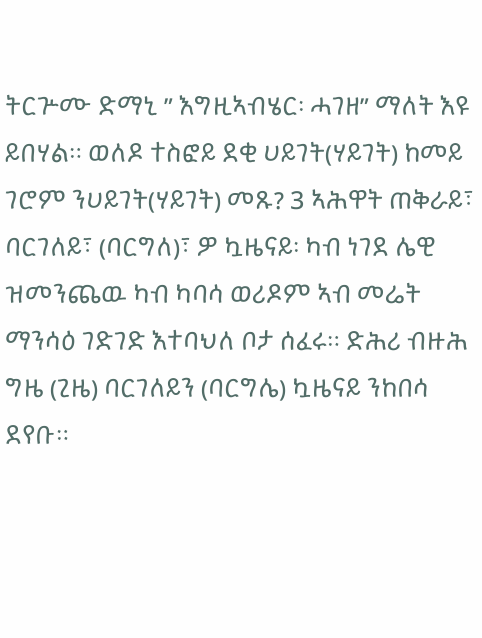ትርጕሙ ድማኒ ” እግዚኣብሄር፡ ሓገዘ” ማለት እዩ ይበሃል። ወለዶ ተስፎይ ደቂ ሀይገት(ሃይገት) ከመይ ገሮም ንሀይገት(ሃይገት) መጹ? 3 ኣሕዋት ጠቅራይ፣ ባርገለይ፣ (ባርግለ)፣ ዎ ኳዜናይ፡ ካብ ነገደ ሌዊ ዝመንጨዉ ካብ ካባሳ ወሪዶም ኣብ መሬት ማንሳዕ ገድገድ እተባህለ ቦታ ሰፈሩ። ድሕሪ ብዙሕ ግዜ (ጊዜ) ባርገለይን (ባርግሌ) ኳዜናይ ንከበሳ ደየቡ።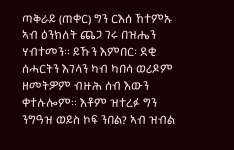ጣቅራይ (ጠቀር) ግን ርእሰ ኸተምኡ ኣብ ዕንክለት ጨጋ ገሩ በዝሔን ሃብተመን። ይኹን እምበር፡ ደቂ ሰሓርትን እገላን ካብ ካበሳ ወሪዶም ዘመትዎም ብዙሕ ሰብ እውን ቀተሉሎም። እቶም ዝተረፉ ግን ንግዓዝ ወይስ ኮፍ ንበል? ኣብ ዝብል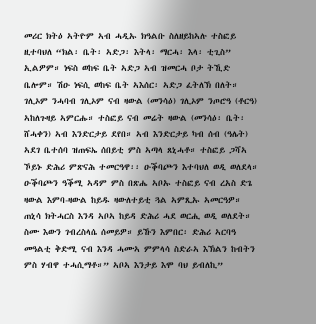መሪር ክትዕ ኣትዮም ኣብ ሓዲኡ ክዓልቡ ስለዘይከኣሉ ተስፎይ ዚተባህለ “ክል፡ ቤት፡ ኣድጋ፡ እትላ፡ ማርሓ፡ እላ፡ ቲጊስ” ኢልዎም። ነፍስ ወከፍ ቤት ኣድጋ ኣብ ዝመርሓ ቦታ ትኺድ ቤሎም። ሽዑ ነፍሲ ወከፍ ቤት ኣእሰር፡ ኣድጋ ፈትለኽ በለት። ገሊኦም ንሓባብ ገሊኦም ናብ ዛውል (መንሳዕ) ገሊኦም ንጦሮዓ (ቶርዓ) ኣከለጉዛይ ኣምርሑ። ተስፎይ ናብ መሬት ዛውል (መንሳዕ፡ ቤት፡ ሸሓቀን) ኣብ እንድርታይ ደየበ። ኣብ እንድርታይ ካብ ሰብ (ዓሌት) ኣደገ ቤተሰባ ዝጠፍኤ ሰበይቲ ምስ ኣጣላ ጸኒሓቶ። ተስፎይ ጋሻኣ ኾይኑ ድሕሪ ምጽናሕ ተመርዓዋ፡፡ ዑቕባጮን እተባህለ ወዲ ወለደላ። ዑቕባጮን ዓቕሚ ኣዳም ምስ በጽሔ ኣቦኡ ተስፎይ ናብ ረአስ ድጌ ዛውል እምባ-ዛውል ከይዱ ዛውለተይቲ ጓል ኣምጺኡ ኣመርዓዎ። ጠኒሳ ክትሓርስ እንዳ ኣቦኣ ከይዳ ድሕሪ ሓደ ወርሒ ወዲ ወለደት። ስሙ እውን ገብረስላሴ ሰመይዎ። ይኹን እምበር፡ ድሕሪ ኣርባዓ መዓልቲ ቅድሚ ናብ እንዳ ሓሙኣ ምምላሳ ስድራኣ እኽልን ከብትን ምስ ሃብዋ ተሓሲማቶ።” ኣቦኣ እንታይ እሞ ባህ ይብለኪ”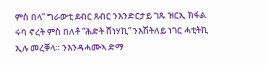ምስ በላ” ግራውቲ ደብር ጸብር ንእንድርታይ ገጹ ዝርኢ ክፋል ሩባ ኖረት ምስ በለቶ “ሕድት ሸነሃኪ” ንእሽትለይ ነገር ሓቲትኪ ኢሉ መረቐላ። ንእንዳሓሙኣ ድማ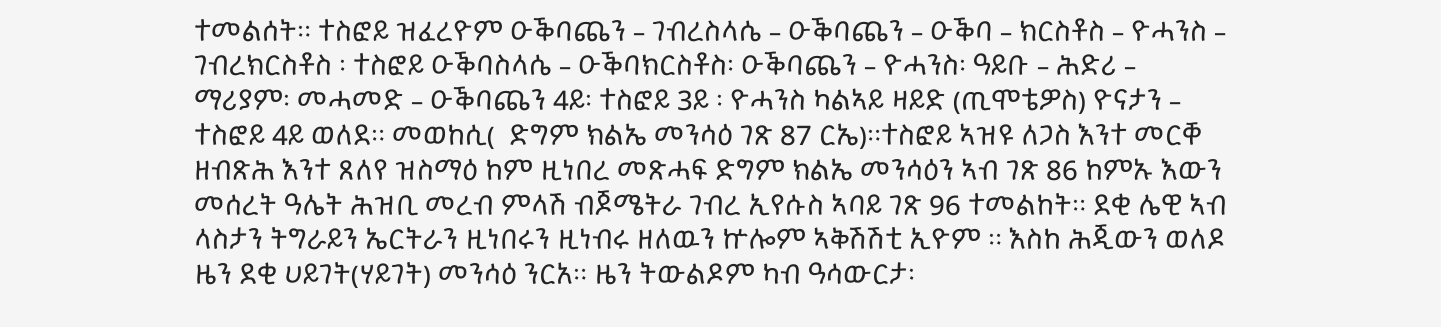ተመልሰት። ተስፎይ ዝፈረዮም ዑቕባጨን – ገብረስላሴ – ዑቕባጨን – ዑቕባ – ክርስቶስ – ዮሓንስ – ገብረክርስቶስ ፡ ተስፎይ ዑቕባስላሴ – ዑቕባክርስቶስ፡ ዑቕባጨን – ዮሓንስ፡ ዓይቡ – ሕድሪ – ማሪያም፡ መሓመድ – ዑቕባጨን 4ይ፡ ተስፎይ 3ይ ፡ ዮሓንስ ካልኣይ ዛይድ (ጢሞቴዎስ) ዮናታን – ተስፎይ 4ይ ወለደ። መወከሲ(  ድግም ክልኤ መንሳዕ ገጽ 87 ርኤ)።ተስፎይ ኣዝዩ ለጋስ እንተ መርቐ ዘብጽሕ እንተ ጸለየ ዝስማዕ ከም ዚነበረ መጽሓፍ ድግም ክልኤ መንሳዕን ኣብ ገጽ 86 ከምኡ እውን መሰረት ዓሌት ሕዝቢ መረብ ምላሽ ብጆሜትራ ገብረ ኢየሱስ ኣባይ ገጽ 96 ተመልከት። ደቂ ሌዊ ኣብ ላስታን ትግራይን ኤርትራን ዚነበሩን ዚነብሩ ዘለዉን ኵሎም ኣቅሽሽቲ ኢዮም ። እስከ ሕጂውን ወለዶ ዜን ደቂ ሀይገት(ሃይገት) መንሳዕ ንርአ። ዜን ትውልዶም ካብ ዓሳውርታ፡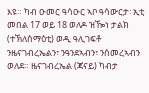እዩ። ካብ ዑመር ዓሳዑር ኣቦ ዓሳውርታ፡ ኢቲ መበል 17 ወይ 18 ወለዶ ዝዀነ ታልክ (ተኽለሰማዕቲ) ወዲ ዓሊገፍቶ ንዜናገብረኤልን፣ ንዓንደኣብን፣ ንሰመረኣብን ወለደ። ዜናገብረኤል (ጃናይ) ካብታ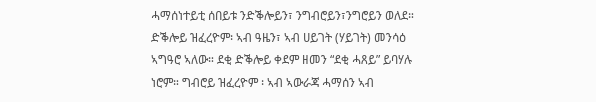ሓማሰነተይቲ ሰበይቱ ንድቕሎይን፣ ንግብሮይን፣ንግሮይን ወለደ። ድቕሎይ ዝፈረዮም፡ ኣብ ዓዜን፣ ኣብ ሀይገት (ሃይገት) መንሳዕ ኣግዓሮ ኣለው። ደቂ ድቕሎይ ቀደም ዘመን “ደቂ ሓጸይ” ይባሃሉ ነሮም። ግብሮይ ዝፈረዮም ፡ ኣብ ኣውራጃ ሓማሰን ኣብ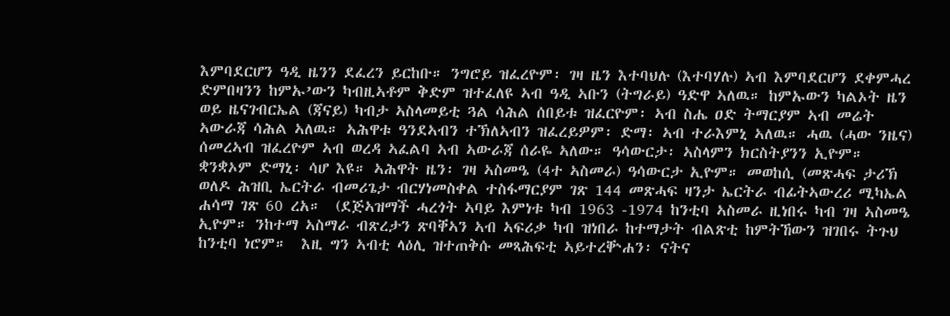እምባደርሆን ዓዲ ዜንን ደፈረን ይርከቡ። ንግሮይ ዝፈረዮም፡ ገዛ ዜን እተባህሉ (እተባሃሉ) ኣብ እምባደርሆን ደቀምሓረ ድምበዛንን ከምኡ’ውን ካብዚኣቶም ቅድም ዝተፈለዩ ኣብ ዓዲ ኣቡን (ትግራይ) ዓድዋ ኣለዉ። ከምኡውን ካልኦት ዜን ወይ ዜናገብርኤል (ጃናይ) ካብታ ኣስላመይቲ ጓል ሳሕል ሰበይቱ ዝፈርዮም፡ ኣብ ስሔ ዐድ ትማርያም ኣብ መሬት ኣውራጃ ሳሕል ኣለዉ። ኣሕዋቱ ዓንደኣብን ተኽለኣብን ዝፈረይዎም፡ ድማ፡ ኣብ ተራእምኒ ኣለዉ። ሓዉ (ሓው ንዜና) ሰመረኣብ ዝፈረዮም ኣብ ወረዳ ኣፈልባ ኣብ ኣውራጃ ሰራዬ ኣለው። ዓሳውርታ፡ ኣስላምን ክርስትያንን ኢዮም። ቋንቋኦም ድማኒ፡ ሳሆ እዩ። ኣሕዋት ዜን፡ ገዛ ኣስመዔ (4ተ ኣስመራ) ዓሳውርታ ኢዮም። መወከሲ (መጽሓፍ ታሪኽ ወለዶ ሕዝቢ ኤርትራ ብመሪጌታ ብርሃነመስቀል ተስፋማርያም ገጽ 144 መጽሓፍ ዛንታ ኤርትራ ብፊትኣውረሪ ሚካኤል ሐሳማ ገጽ 60 ረአ።  (ደጅኣዝማች ሓረጎት ኣባይ እምነቱ ካብ 1963 -1974 ከንቲባ ኣስመራ ዚነበሩ ካብ ገዛ ኣስመዔ ኢዮም። ንከተማ ኣስማራ ብጽረታን ጽባቐኣን ኣብ ኣፍሪቃ ካብ ዝነበራ ከተማታት ብልጽቲ ከምትኸውን ዝገበሩ ትጉህ ከንቲባ ነሮም።  እዚ ግን ኣብቲ ላዕሊ ዝተጠቅሱ መጻሕፍቲ ኣይተረቝሐን፡ ናትና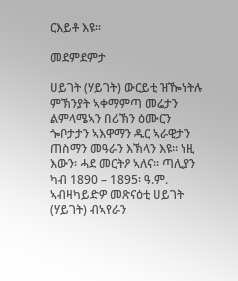ርእይቶ እዩ።

መደምደምታ

ሀይገት (ሃይገት) ውርይቲ ዝዀነትሉ ምኽንያት ኣቀማምጣ መሬታን ልምላሜኣን በሪኽን ዕሙርን ጐቦታታን ኣእዋማን ዱር ኣራዊታን ጠስማን መዓራን እኽላን እዩ። ነዚ እውን፡ ሓደ መርትዖ ኣለና። ጣሊያን ካብ 1890 – 1895፡ ዓ.ም. ኣብዛካይድዎ መጽናዕቲ ሀይገት (ሃይገት) ብኣየራን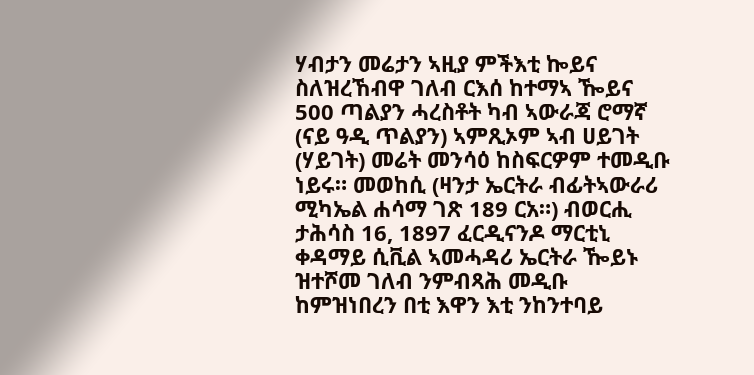ሃብታን መሬታን ኣዚያ ምችእቲ ኰይና ስለዝረኸብዋ ገለብ ርእሰ ከተማኣ ዀይና 500 ጣልያን ሓረስቶት ካብ ኣውራጃ ሮማኛ (ናይ ዓዲ ጥልያን) ኣምጺኦም ኣብ ሀይገት (ሃይገት) መሬት መንሳዕ ከስፍርዎም ተመዲቡ ነይሩ። መወከሲ (ዛንታ ኤርትራ ብፊትኣውራሪ  ሚካኤል ሐሳማ ገጽ 189 ርአ።) ብወርሒ ታሕሳስ 16, 1897 ፈርዲናንዶ ማርቲኒ ቀዳማይ ሲቪል ኣመሓዳሪ ኤርትራ ዀይኑ ዝተሾመ ገለብ ንምብጻሕ መዲቡ ከምዝነበረን በቲ እዋን እቲ ንከንተባይ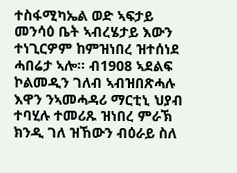ተስፋሚካኤል ወድ ኣፍታይ መንሳዕ ቤት ኣብረሄታይ እውን ተነጊርዎም ከምዝነበረ ዝተሰነደ ሓበሬታ ኣሎ። ብ1908 ኣደልፍ ኮልመዲን ገለብ ኣብዝበጽሓሉ እዋን ንኣመሓዳሪ ማርቲኒ ህያብ ተባሂሉ ተመሪጹ ዝነበረ ምራኽ ክንዲ ገለ ዝኸውን ብዕራይ ስለ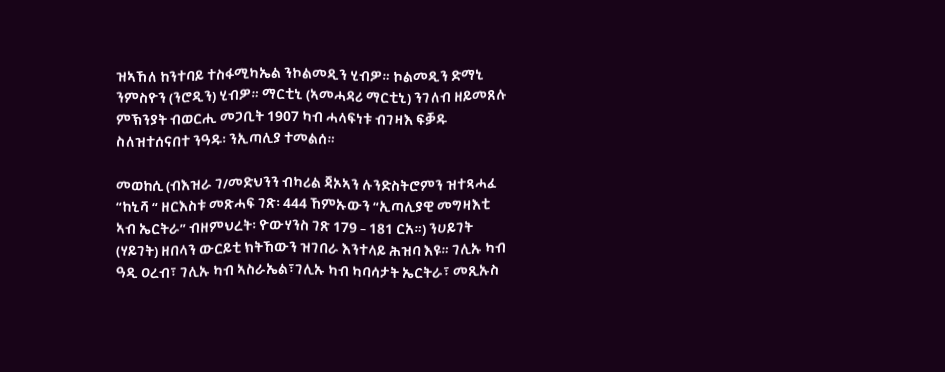ዝኣኸለ ከንተባይ ተስፋሚካኤል ንኮልመዲን ሂብዎ። ኮልመዲን ድማኒ ንምስዮን (ንሮዲን) ሂብዎ። ማርቲኒ (ኣመሓዳሪ ማርቲኒ) ንገለብ ዘይመጸሉ ምኽንያት ብወርሒ መጋቢት 1907 ካብ ሓላፍነቱ ብገዛእ ፍቓዱ ስለዝተሰናበተ ንዓዱ፡ ንኢጣሊያ ተመልሰ።

መወከሲ (ብእዝራ ገ/መድህንን ብካሪል ጃኦኣን ሉንድስትሮምን ዝተጻሓፈ “ከኒሻ “ ዘርእስቱ መጽሓፍ ገጽ፡ 444 ኸምኡውን “ኢጣሊያዊ መግዛእቲ ኣብ ኤርትራ” ብዘምህረት፡ ዮውሃንስ ገጽ 179 – 181 ርአ።) ንሀይገት (ሃይገት) ዘበላን ውርይቲ ክትኸውን ዝገበራ እንተላይ ሕዝባ እዩ። ገሊኡ ካብ ዓዲ ዐረብ፣ ገሊኡ ካብ ኣስራኤል፣ገሊኡ ካብ ካባሳታት ኤርትራ፣ መጺኡስ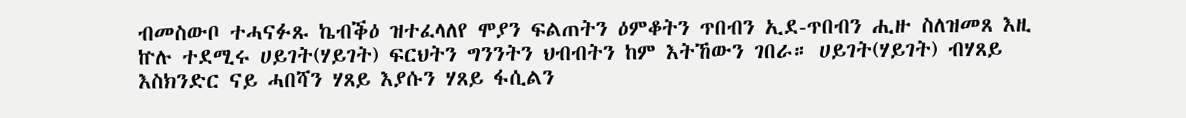ብመስውቦ ተሓናፉጹ ኬብቕዕ ዝተፈላለየ ሞያን ፍልጠትን ዕምቆትን ጥበብን ኢደ-ጥበብን ሒዙ ስለዝመጸ እዚ ኵሉ ተደሚሩ ሀይገት(ሃይገት) ፍርህትን ግንንትን ህብብትን ከም እትኸውን ገበራ። ሀይገት(ሃይገት) ብሃጸይ እስክንድር ናይ ሓበሻን ሃጸይ እያሱን ሃጸይ ፋሲልን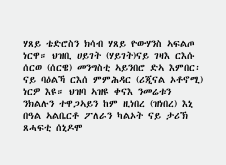ሃጸይ ቴድሮስን ክሳብ ሃጸይ ዮውሃንስ ኣፍልጦ ነርዋ። ህዝቢ ሀይገት (ሃይገት)ናይ ገዛእ ርእሱ ሰርወ (ሰርዌ) መንግስቲ ኣይንበሮ ድኣ እምበር፡ ናይ ባዕልኻ ርእሰ ምምሕዳር (ሪጂናል ኦቶኖሚ) ነርዎ እዩ። ህዝባ ኣዝዩ ቀናእ ንመሬቱን ንክልሉን ተዋጋኣይን ከም ዚነበረ (ዝነበረ) እኒ በዓል ኣልቤርቶ ፖለራን ካልኦት ናይ ታሪኽ ጸሓፍቲ ሰኒዶሞ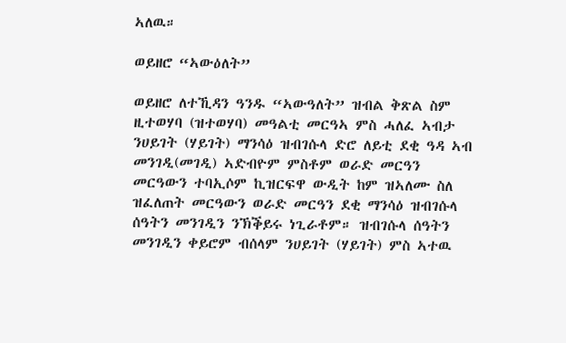ኣለዉ።

ወይዘሮ “ኣውዕለት”

ወይዘሮ ለተኺዳን ዓንዱ “ኣውዓለት” ዝብል ቅጽል ስም ዚተወሃባ (ዝተወሃባ) መዓልቲ መርዓኣ ምስ ሓለፈ ኣብታ ንሀይገት (ሃይገት) ማንሳዕ ዝብገሱላ ድሮ ለይቲ ደቂ ዓዳ ኣብ መንገዲ(መገዲ) ኣድብዮም ምስቶም ወራድ መርዓን መርዓውን ተባኢሶም ኪዝርፍዋ ውዲት ከም ዝኣለሙ ስለ ዝፈለጠት መርዓውን ወራድ መርዓን ደቂ ማንሳዕ ዝብገሱላ ሰዓትን መንገዲን ንኽቕይሩ ነጊራቶም። ዝብገሱላ ሰዓትን መንገዲን ቀይሮም ብሰላም ንሀይገት (ሃይገት) ምስ ኣተዉ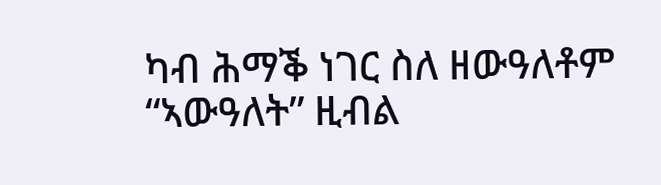ካብ ሕማቕ ነገር ስለ ዘውዓለቶም “ኣውዓለት” ዚብል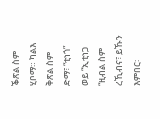ቕጽል ስም ሂቦማ። ካልእ ቅጽል ስም ድማ፣ “ቲነጎ”  ወይ “ኢቲነጋ “ዚብል ስም ረኺብና፣ ይኹን እምበር፡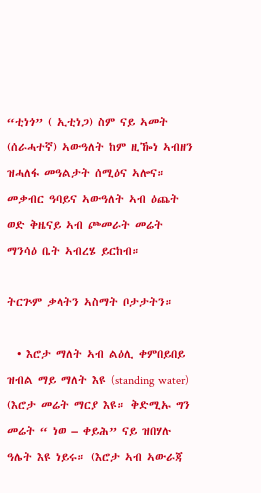“ቲነጎ” ( ኢቲነጋ) ስም ናይ ኣመት (ሰራሓተኛ) ኣውዓለት ከም ዚዀነ ኣብዘን ዝሓለፋ መዓልታት ሰሚዕና ኣሎና።  መቃብር ዓባይና ኣውዓለት ኣብ ዕጨት ወድ ቅዜናይ ኣብ ጮመራት መሬት ማንሳዕ ቤት ኣብረሄ ይርከብ።

ትርጕም ቃላትን ኣስማት ቦታታትን።

  • እሮታ ማለት ኣብ ልዕሊ ቀምበይበይ ዝብል ማይ ማለት እዩ (standing water) (እሮታ መሬት ማርያ እዩ። ቅድሚኡ ግን መሬት “ ነወ – ቀይሕ” ናይ ዝበሃሉ ዓሌት እዩ ነይሩ። (እሮታ ኣብ ኣውራጃ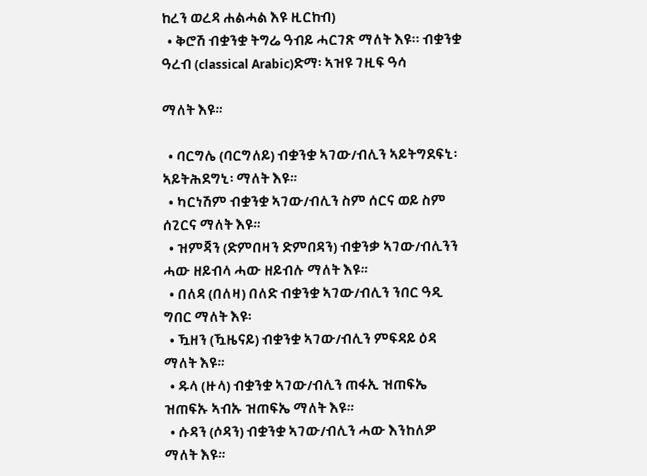ከረን ወረዳ ሐልሓል እዩ ዚርከብ)
  • ቅሮሽ ብቋንቋ ትግሬ ዓብይ ሓርገጽ ማለት እዩ፡፡ ብቋንቋ ዓረብ (classical Arabic)ድማ፡ ኣዝዩ ገዚፍ ዓሳ

ማለት እዩ።

  • ባርግሌ (ባርግለይ) ብቋንቋ ኣገው/ብሊን ኣይትግደፍኒ፡ ኣይትሕደግኒ፡ ማለት እዩ።
  • ካርነሽም ብቋንቋ ኣገው/ብሊን ስም ሰርና ወይ ስም ሰጊርና ማለት እዩ።
  • ዝምጃን (ድምበዛን ድምበዳን) ብቋንቃ ኣገው/ብሊንን ሓው ዘይብላ ሓው ዘይብሉ ማለት እዩ።
  • በለዳ (በለዛ) በለድ ብቋንቋ ኣገው/ብሊን ንበር ዓዲ ግበር ማለት እዩ፡
  • ዃዘን (ዃዜናይ) ብቋንቋ ኣገው/ብሊን ምፍዳይ ዕዳ ማለት እዩ።
  • ዱላ (ዙላ) ብቋንቋ ኣገው/ብሊን ጠፋኢ ዝጠፍኤ ዝጠፍኡ ኣብኡ ዝጠፍኤ ማለት እዩ።
  • ሱዳን (ሶዳን) ብቋንቋ ኣገው/ብሊን ሓው እንከለዎ ማለት እዩ።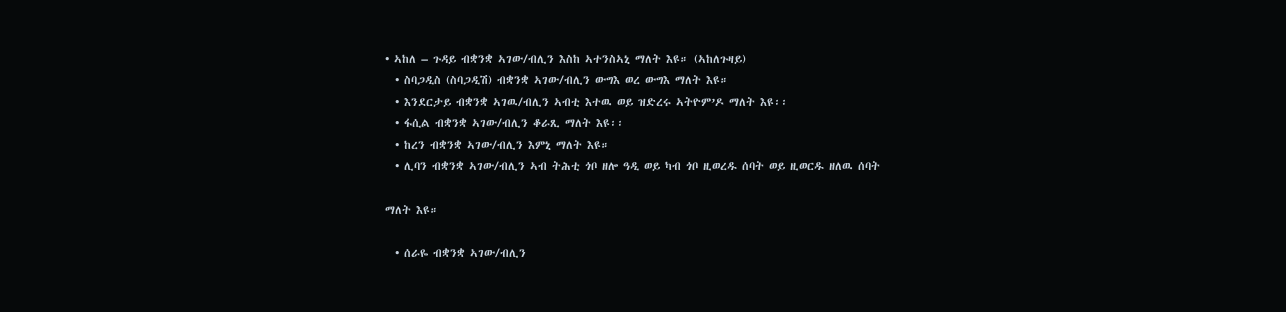• ኣከለ – ጉዳይ ብቋንቋ ኣገው/ብሊን እስከ ኣተንስኣኒ ማለት እዩ። (ኣከለጉዛይ)
  • ስባጋዲስ (ስባጋዲሽ) ብቋንቋ ኣገው/ብሊን ውግእ ወረ ውግእ ማለት እዩ።
  • እንደርታይ ብቋንቋ ኣገዉ/ብሊን ኣብቲ እተዉ ወይ ዝድረሩ ኣትዮም’ዶ ማለት እዩ፡፡
  • ፋሲል ብቋንቋ ኣገው/ብሊን ቆራጺ ማለት እዩ፡፡
  • ከረን ብቋንቋ ኣገው/ብሊን እምኒ ማለት እዩ።
  • ሊባን ብቋንቋ ኣገው/ብሊን ኣብ ትሕቲ ጎቦ ዘሎ ዓዲ ወይ ካብ ጎቦ ዚወረዱ ሰባት ወይ ዚወርዱ ዘለዉ ሰባት

ማለት እዩ።

  • ሰራዬ ብቋንቋ ኣገው/ብሊን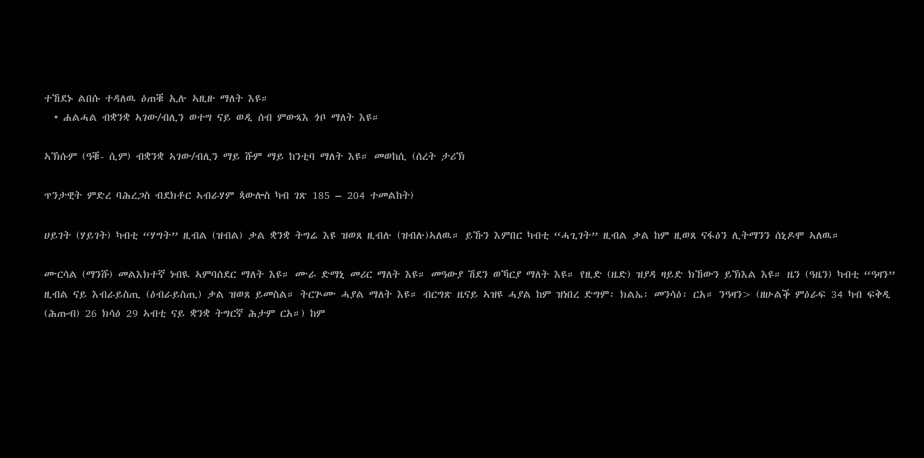ተኸደኑ ልበሱ ተዳለዉ ዕጠቑ ኢሉ ኣዚዙ ማለት እዩ።
  • ሐልሓል ብቋንቋ ኣገው/ብሊን ወተግ ናይ ወዲ ሰብ ምውጻእ ጎቦ ማለት እዩ።

ኣኽሱም (ዓቑ- ሲም) ብቋንቋ ኣገው/ብሊን ማይ ሹም ማይ ከንቲባ ማለት እዩ። መወከሲ (ሰረት ታሪኽ

ጥንታዊት ምድረ ባሕረጋስ ብደክቶር ኣብራሃም ጳውሎስ ካብ ገጽ 185 – 204 ተመልከት)

ሀይገት (ሃይገት) ካብቲ “ሃግት” ዚብል (ዝብል) ቃል ቋንቋ ትግሬ እዩ ዝወጸ ዚብሉ (ዝብሉ)ኣለዉ። ይኹን እምበር ካብቲ “ሓጊገት” ዚብል ቃል ከም ዚወጸ ናፋዕን ሊትማንን ሰኒዶሞ ኣለዉ።

ሙርሳል (ማንሹ) መልእክተኛ ነብዪ ኣምባሰደር ማለት እዩ። ሙራ ድማኒ መሪር ማለት እዩ። መዓውያ ሽደን ወኻርያ ማለት እዩ። የዚድ (ዜድ) ዝያዳ ዛይድ ክኸውን ይኽእል እዩ። ዜን (ዓዜን) ካብቲ “ዓዛን” ዚብል ናይ እብራይስጢ (ዕብራይስጢ) ቃል ዝወጸ ይመስል። ትርጕሙ ሓያል ማለት እዩ። ብርግጽ ዜናይ ኣዝዩ ሓያል ከም ዝነበረ ድግም፡ ክልኤ፡ መንሳዕ፡ ርአ። ንዓዛን> (ዘሁልቕ ምዕራፍ 34 ካብ ፍቅዲ (ሕጡብ) 26 ክሳዕ 29 ኣብቲ ናይ ቋንቋ ትግርኛ ሕታም ርአ።) ከም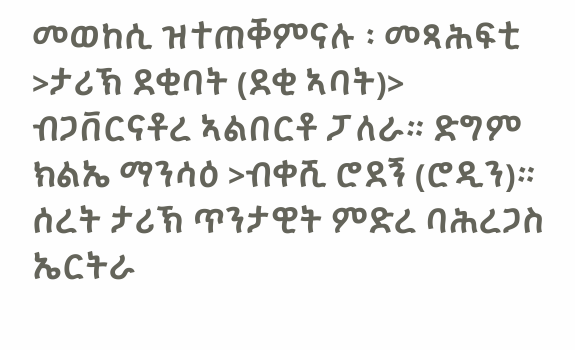መወከሲ ዝተጠቐምናሉ ፡ መጻሕፍቲ >ታሪኽ ደቂባት (ደቂ ኣባት)> ብጋቨርናቶረ ኣልበርቶ ፓለራ። ድግም ክልኤ ማንሳዕ >ብቀሺ ሮደኝ (ሮዲን)። ሰረት ታሪኽ ጥንታዊት ምድረ ባሕረጋስ ኤርትራ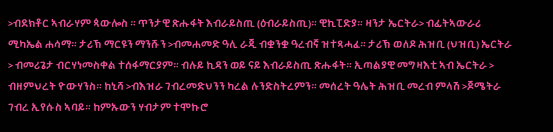>ብደክቶር ኣብራሃም ጳውሎስ ። ጥንታዊ ጽሑፋት እብራይስጢ (ዕብራይስጢ)። ዊኪፒድያ። ዛንታ ኤርትራ> ብፊትኣውራሪ ሚካኤል ሐሳማ። ታሪኽ ማርዩን ማንሹን >ብመሐመድ ዓሊ ራጂ ብቋንቋ ዓረብኛ ዝተጻሓፈ። ታሪኽ ወለዶ ሕዝቢ (ህዝቢ) ኤርትራ > ብመሪጌታ ብርሃነመስቀል ተሰፋማርያም። ብሉይ ኪዳን ወይ ናይ እብራይስጢ ጽሑፋት። ኢጣልያዊ መግዛእቲ ኣብ ኤርትራ > ብዘምህረት ዮውሃንስ። ከኒሻ >ብእዝራ ገብረመድህንን ካረል ሉንድስትረምን። መሰረት ዓሌት ሕዝቢ መረብ ምላሽ >ጆሜትራ ገብረ ኢየሱስ ኣባይ። ከምኡውን ሃብታም ተሞኩሮ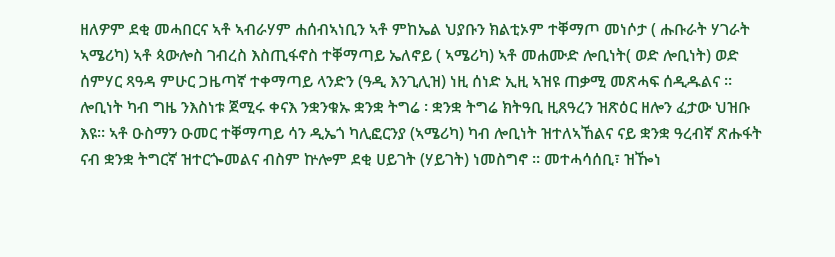ዘለዎም ደቂ መሓበርና ኣቶ ኣብራሃም ሐሰብኣነቢን ኣቶ ምከኤል ህያቡን ክልቲኦም ተቐማጦ መነሶታ ( ሑቡራት ሃገራት ኣሜሪካ) ኣቶ ጳውሎስ ገብረስ እስጢፋኖስ ተቐማጣይ ኤለኖይ ( ኣሜሪካ) ኣቶ መሐሙድ ሎቢነት( ወድ ሎቢነት) ወድ ሰምሃር ጻዓዳ ምሁር ጋዜጣኛ ተቀማጣይ ላንድን (ዓዲ እንጊሊዝ) ነዚ ሰነድ ኢዚ ኣዝዩ ጠቃሚ መጽሓፍ ሰዲዱልና ። ሎቢነት ካብ ግዜ ንእስነቱ ጀሚሩ ቀናእ ንቋንቁኡ ቋንቋ ትግሬ ፡ ቋንቋ ትግሬ ክትዓቢ ዚጸዓረን ዝጽዕር ዘሎን ፈታው ህዝቡ እዩ። ኣቶ ዑስማን ዑመር ተቐማጣይ ሳን ዲኤጎ ካሊፎርንያ (ኣሜሪካ) ካብ ሎቢነት ዝተለኣኸልና ናይ ቋንቋ ዓረብኛ ጽሑፋት ናብ ቋንቋ ትግርኛ ዝተርጐመልና ብስም ኵሎም ደቂ ሀይገት (ሃይገት) ነመስግኖ ። መተሓሳሰቢ፣ ዝዀነ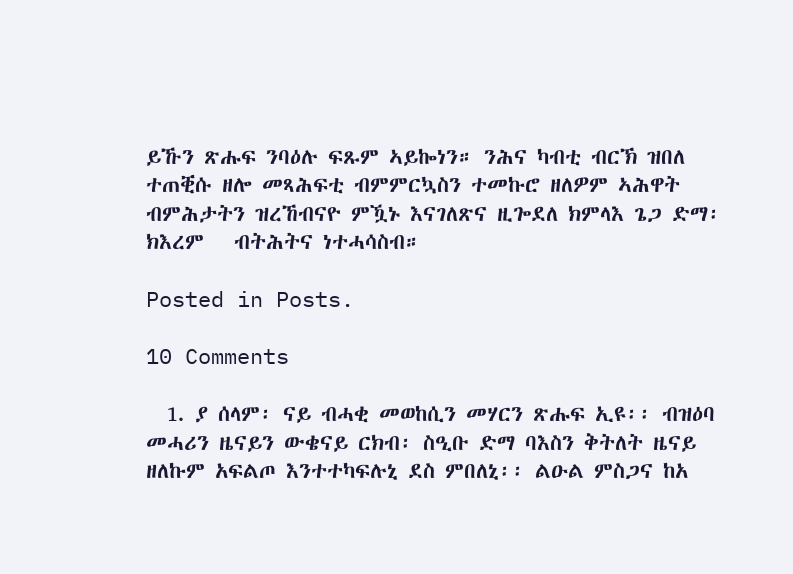ይኹን ጽሑፍ ንባዕሉ ፍጹም ኣይኰነን። ንሕና ካብቲ ብርኽ ዝበለ ተጠቒሱ ዘሎ መጻሕፍቲ ብምምርኳስን ተመኩሮ ዘለዎም ኣሕዋት ብምሕታትን ዝረኸብናዮ ምዃኑ እናገለጽና ዚጐደለ ክምላእ ጌጋ ድማ፡ ክእረም   ብትሕትና ነተሓሳስብ።

Posted in Posts.

10 Comments

  1. ያ ሰላም፡ ናይ ብሓቂ መወከሲን መሃርን ጽሑፍ ኢዩ፡፡ ብዝዕባ መሓሪን ዜናይን ውቄናይ ርክብ፡ ስዒቡ ድማ ባእስን ቅትለት ዜናይ ዘለኩም አፍልጦ እንተተካፍሉኒ ደስ ምበለኒ፡፡ ልዑል ምስጋና ከአ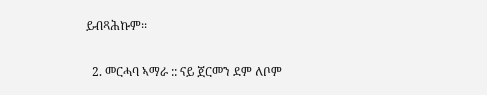ይብጻሕኩም፡፡

  2. መርሓባ ኣማራ :: ናይ ጀርመን ደም ለቦም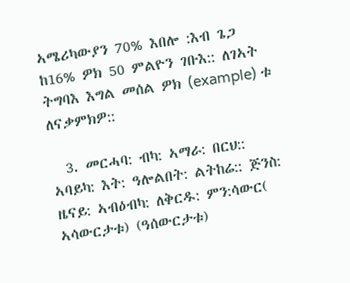ኣሜሪካውያን 70% እበሎ :እብ ጌጋ ከ16% ዎክ 50 ምልዮን ገቡእ:: ለገኣት ትግባእ እግል መሰል ዎክ (example) ቱ ለናቃምክዎ::

  3. መርሓባ: ብካ: ኣማራ: በርህ:: ኣባይካ: እት: ዓሎልበት: ልትከሬ:: ጅንስ: ዜናይ: ኣብዕብካ: ለቅርዱ: ምን:ሳውር( ኣሳውርታቱ) (ዓሰውርታቱ)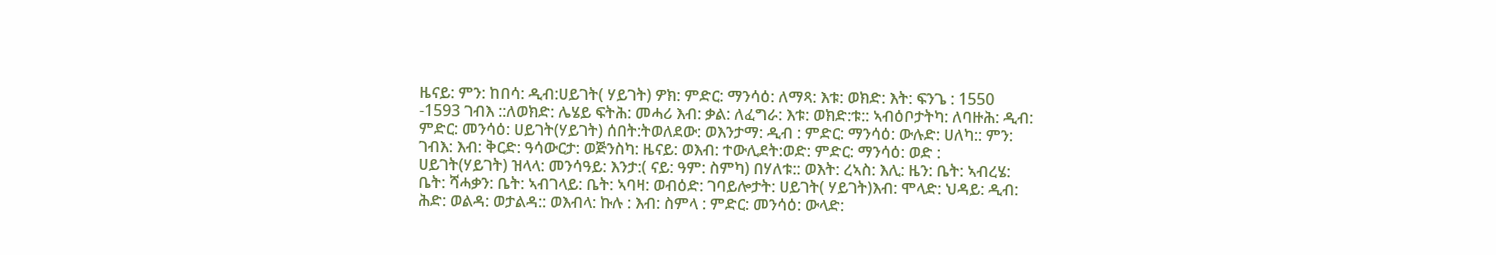ዜናይ: ምን: ከበሳ: ዲብ:ሀይገት( ሃይገት) ዎክ: ምድር: ማንሳዕ: ለማጻ: እቱ: ወክድ: እት: ፍንጌ : 1550 -1593 ገብእ ::ለወክድ: ሌሄይ ፍትሕ: መሓሪ እብ: ቃል: ለፈግራ: እቱ: ወክድ:ቱ:: ኣብዕቦታትካ: ለባዙሕ: ዲብ: ምድር: መንሳዕ: ሀይገት(ሃይገት) ሰበት:ትወለደው: ወእንታማ: ዲብ : ምድር: ማንሳዕ: ውሉድ: ሀለካ:: ምን: ገብእ: እብ: ቅርድ: ዓሳውርታ: ወጅንስካ: ዜናይ: ወእብ: ተውሊደት:ወድ: ምድር: ማንሳዕ: ወድ : ሀይገት(ሃይገት) ዝላላ: መንሳዓይ: እንታ:( ናይ: ዓም: ስምካ) በሃለቱ:: ወእት: ረኣስ: እሊ: ዜን: ቤት: ኣብረሄ: ቤት: ሻሓቃን: ቤት: ኣብገላይ: ቤት: ኣባዛ: ወብዕድ: ገባይሎታት: ሀይገት( ሃይገት)እብ: ሞላድ: ህዳይ: ዲብ: ሕድ: ወልዳ: ወታልዳ:: ወእብላ: ኩሉ : እብ: ስምላ : ምድር: መንሳዕ: ውላድ: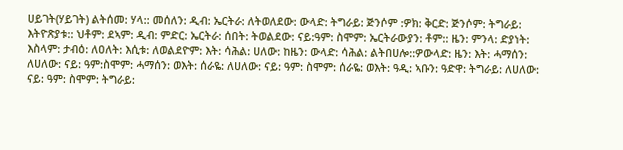ሀይገት(ሃይገት) ልትሰመ: ሃላ:: መሰለን: ዲብ: ኤርትራ: ለትወለደው: ውላድ: ትግራይ: ጅንሶም :ዎክ: ቅርድ: ጅንሶም: ትግራይ: እትዮጽያቱ:: ህቶም: ደኣም: ዲብ: ምድር: ኤርትራ: ሰበት: ትወልደው: ናይ:ዓም: ስሞም: ኤርትራውያን: ቶም:: ዜን: ምንላ: ድያነት: እስላም: ታብዕ: ለዐለት: እሲቱ: ለወልደዮም: እት: ሳሕል: ሀለው: ከዜን: ውላድ: ሳሕል: ልትበሀሎ::ዎውላድ: ዜን: እት: ሓማሰን: ለሀለው: ናይ: ዓም:ስሞም: ሓማሰን: ወእት: ሰራዬ: ለሀለው: ናይ: ዓም: ስሞም: ሰራዬ: ወእት: ዓዲ: ኣቡን: ዓድዋ: ትግራይ: ለሀለው: ናይ: ዓም: ስሞም: ትግራይ: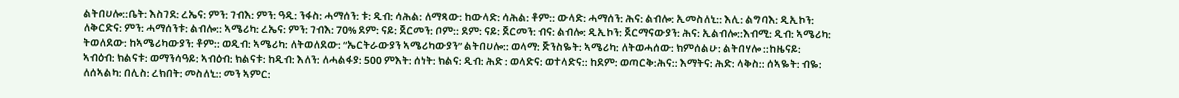ልትበሀሎ::ቤት: እስገደ: ረኤና: ምን: ገብእ: ምን: ዓዲ: ንፋስ: ሓማሰን: ቱ: ዲብ: ሳሕል: ለማጻው: ከውላድ: ሳሕል: ቶም:: ውላድ: ሓማሰን: ሕና: ልብሎ: ኢመስለኒ:: እሊ: ልግባእ: ዲኢኮን: ለቅርድና: ምን: ሓማሰንቱ: ልብሎ:: ኣሜሪካ: ረኤና: ምን: ገብእ: 70% ደም: ናይ: ጀርመን: ቦም:: ደም: ናይ: ጀርመን: ብና: ልብሎ: ዲኢኮን: ጀርማናውያን: ሕና: ኢልብሎ::እብሚ: ዲብ: ኣሜሪካ: ትወለደው: ከኣሜሪካውያን: ቶም:: ወዲብ: ኣሜሪካ: ለትወለደው: “ኤርትራውያን ኣሜሪካውያን” ልትበሀሎ:: ወላማ: ጅንስዬት: ኣሜሪካ: ለትወሓሰው: ክምሰልሁ: ልትበሃሎ ::ከዜናይ: ኣብዕብ: ክልናቱ: ወማንሳዓይ: ኣብዕብ: ክልናቱ: ከዲብ: እለን: ለሓልፋያ: 500 ምእት: ሰነት: ክልና: ዲብ: ሕድ : ወላድና: ወተላድና:: ከደም: ወጣርቅ:ሕና:: እማትና: ሕድ: ላቅስ:: ሰኣዬት: ብዬ: ለሰኣልካ: በሊስ: ረክበት: መስለኒ:: መን ኣምር: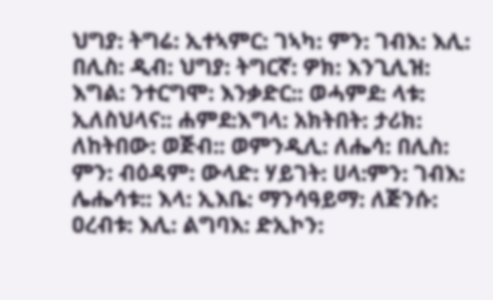ህግያ: ትግሬ: ኢተኣምር: ገኣካ: ምን: ገብእ: እሊ: በሊስ: ዲብ: ህግያ: ትግርኛ: ዎክ: እንጊሊዝ: እግል: ንተርግሞ: እንቃድር:: ወሓምደ: ላቱ: ኢለስህላና:: ሐምደ:እግላ: አክትበት: ታሪክ: ለከትበው: ወጅብ:: ወምንዲሊ: ለሔሳ: በሊስ: ምን: ብዕዳም: ውላድ: ሃይገት: ሀላ:ምን: ገብእ: ሌሔሳቱ:: እላ: ኢእቤ: ማንሳዓይማ: ለጅንሱ: ዐረብቱ: እሊ: ልግባእ: ድኢኮን: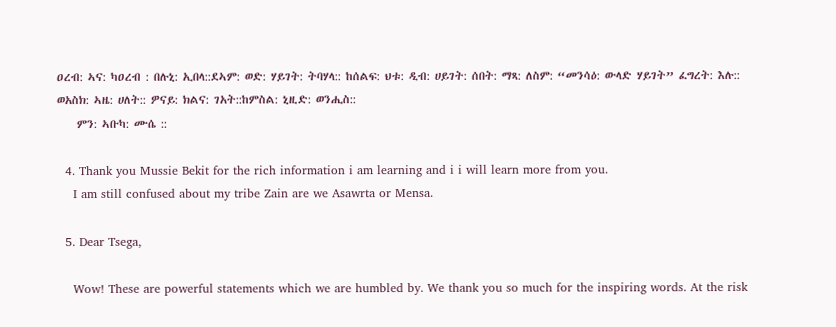ዐረብ: ኣና: ካዐረብ : በሉኒ: ኢበላ::ደኣም: ወድ: ሃይገት: ትባሃላ:: ከሰልፍ: ህቱ: ዲብ: ሀይገት: ሰበት: ማጻ: ለስም: “መንሳዕ: ውላድ ሃይገት” ፈግረት: እሉ:: ወአስክ: ኣዜ: ሀለት:: ዎናይ: ክልና: ገአት::ከምስል: ኒዚድ: ወንሒስ::
    ምን: ኣቡካ: ሙሴ ::

  4. Thank you Mussie Bekit for the rich information i am learning and i i will learn more from you.
    I am still confused about my tribe Zain are we Asawrta or Mensa.

  5. Dear Tsega,

    Wow! These are powerful statements which we are humbled by. We thank you so much for the inspiring words. At the risk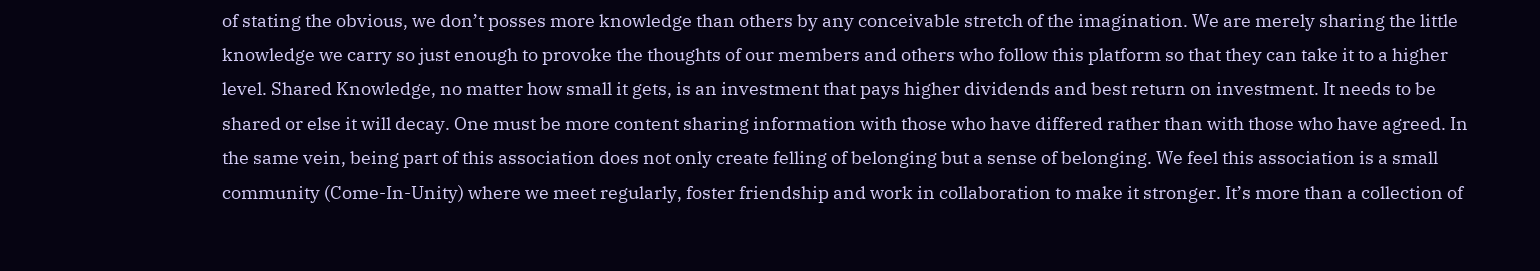of stating the obvious, we don’t posses more knowledge than others by any conceivable stretch of the imagination. We are merely sharing the little knowledge we carry so just enough to provoke the thoughts of our members and others who follow this platform so that they can take it to a higher level. Shared Knowledge, no matter how small it gets, is an investment that pays higher dividends and best return on investment. It needs to be shared or else it will decay. One must be more content sharing information with those who have differed rather than with those who have agreed. In the same vein, being part of this association does not only create felling of belonging but a sense of belonging. We feel this association is a small community (Come-In-Unity) where we meet regularly, foster friendship and work in collaboration to make it stronger. It’s more than a collection of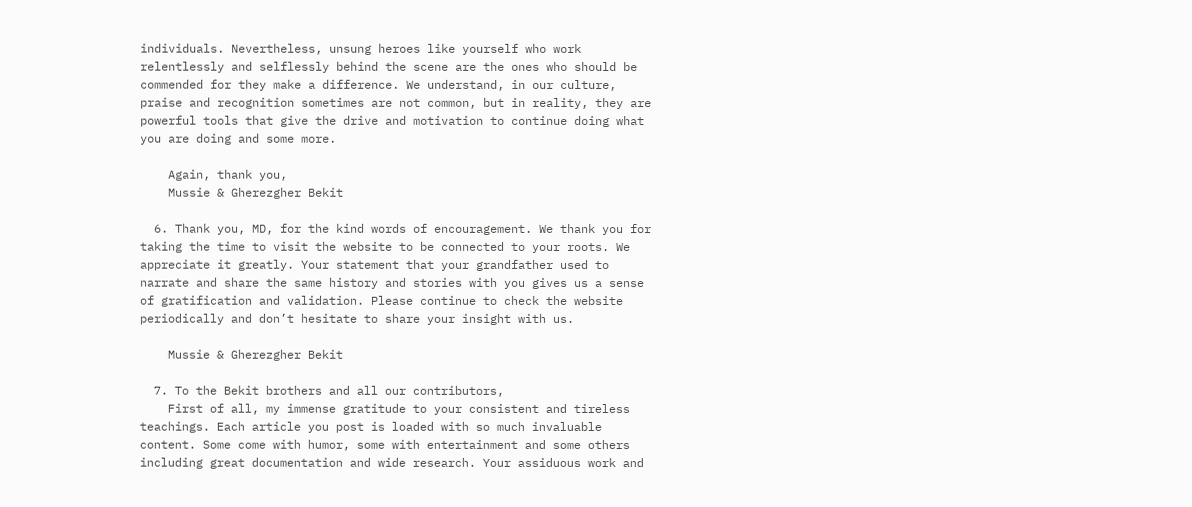individuals. Nevertheless, unsung heroes like yourself who work relentlessly and selflessly behind the scene are the ones who should be commended for they make a difference. We understand, in our culture, praise and recognition sometimes are not common, but in reality, they are powerful tools that give the drive and motivation to continue doing what you are doing and some more.

    Again, thank you,
    Mussie & Gherezgher Bekit

  6. Thank you, MD, for the kind words of encouragement. We thank you for taking the time to visit the website to be connected to your roots. We appreciate it greatly. Your statement that your grandfather used to narrate and share the same history and stories with you gives us a sense of gratification and validation. Please continue to check the website periodically and don’t hesitate to share your insight with us.

    Mussie & Gherezgher Bekit

  7. To the Bekit brothers and all our contributors,
    First of all, my immense gratitude to your consistent and tireless teachings. Each article you post is loaded with so much invaluable content. Some come with humor, some with entertainment and some others including great documentation and wide research. Your assiduous work and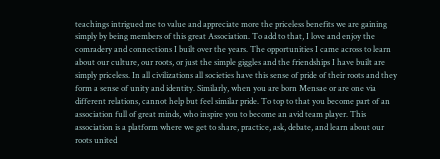teachings intrigued me to value and appreciate more the priceless benefits we are gaining simply by being members of this great Association. To add to that, I love and enjoy the comradery and connections I built over the years. The opportunities I came across to learn about our culture, our roots, or just the simple giggles and the friendships I have built are simply priceless. In all civilizations all societies have this sense of pride of their roots and they form a sense of unity and identity. Similarly, when you are born Mensae or are one via different relations, cannot help but feel similar pride. To top to that you become part of an association full of great minds, who inspire you to become an avid team player. This association is a platform where we get to share, practice, ask, debate, and learn about our roots united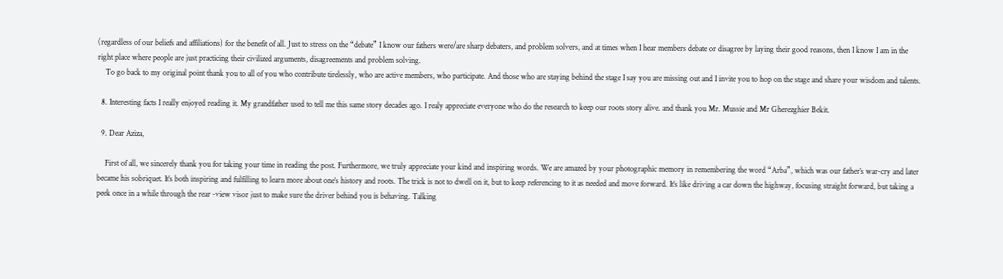(regardless of our beliefs and affiliations) for the benefit of all. Just to stress on the “debate” I know our fathers were/are sharp debaters, and problem solvers, and at times when I hear members debate or disagree by laying their good reasons, then I know I am in the right place where people are just practicing their civilized arguments, disagreements and problem solving.
    To go back to my original point thank you to all of you who contribute tirelessly, who are active members, who participate. And those who are staying behind the stage I say you are missing out and I invite you to hop on the stage and share your wisdom and talents.

  8. Interesting facts I really enjoyed reading it. My grandfather used to tell me this same story decades ago. I realy appreciate everyone who do the research to keep our roots story alive. and thank you Mr. Mussie and Mr Gherezghier Bekit.

  9. Dear Aziza,

    First of all, we sincerely thank you for taking your time in reading the post. Furthermore, we truly appreciate your kind and inspiring words. We are amazed by your photographic memory in remembering the word “Arba”, which was our father’s war-cry and later became his sobriquet. It’s both inspiring and fulfilling to learn more about one’s history and roots. The trick is not to dwell on it, but to keep referencing to it as needed and move forward. It’s like driving a car down the highway, focusing straight forward, but taking a peek once in a while through the rear -view visor just to make sure the driver behind you is behaving. Talking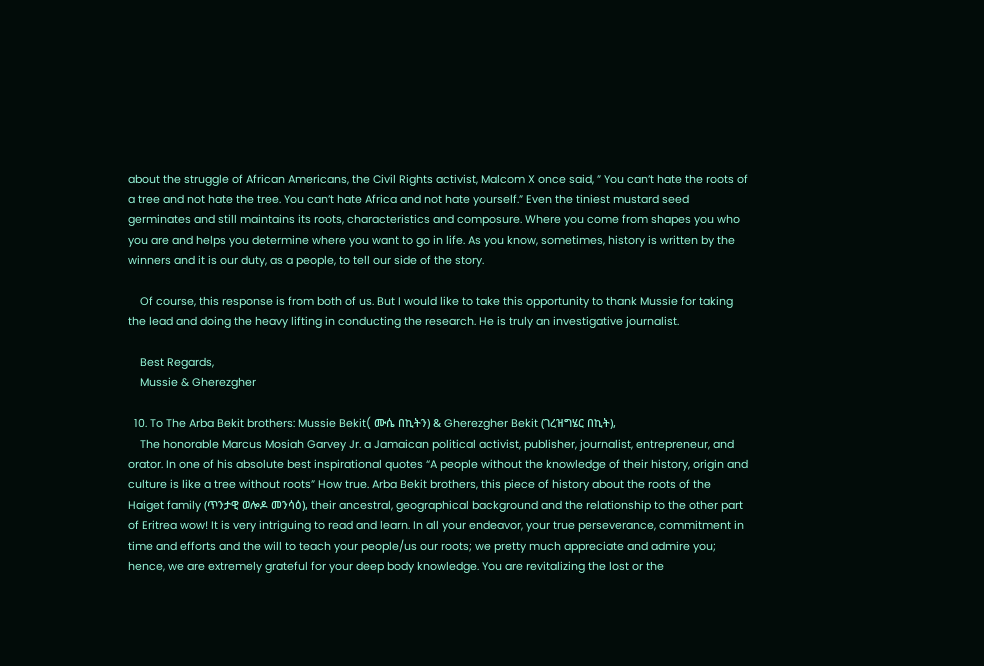about the struggle of African Americans, the Civil Rights activist, Malcom X once said, ” You can’t hate the roots of a tree and not hate the tree. You can’t hate Africa and not hate yourself.” Even the tiniest mustard seed germinates and still maintains its roots, characteristics and composure. Where you come from shapes you who you are and helps you determine where you want to go in life. As you know, sometimes, history is written by the winners and it is our duty, as a people, to tell our side of the story.

    Of course, this response is from both of us. But I would like to take this opportunity to thank Mussie for taking the lead and doing the heavy lifting in conducting the research. He is truly an investigative journalist.

    Best Regards,
    Mussie & Gherezgher

  10. To The Arba Bekit brothers: Mussie Bekit( ሙሴ በኪትን) & Gherezgher Bekit (ገረዝግሄር በኪት),
    The honorable Marcus Mosiah Garvey Jr. a Jamaican political activist, publisher, journalist, entrepreneur, and orator. In one of his absolute best inspirational quotes “A people without the knowledge of their history, origin and culture is like a tree without roots” How true. Arba Bekit brothers, this piece of history about the roots of the Haiget family (ጥንታዊ ወሎዶ መንሳዕ), their ancestral, geographical background and the relationship to the other part of Eritrea wow! It is very intriguing to read and learn. In all your endeavor, your true perseverance, commitment in time and efforts and the will to teach your people/us our roots; we pretty much appreciate and admire you; hence, we are extremely grateful for your deep body knowledge. You are revitalizing the lost or the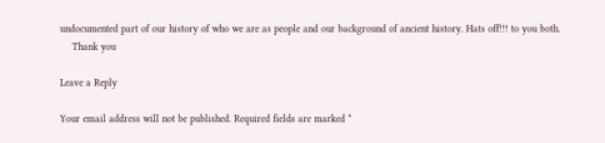undocumented part of our history of who we are as people and our background of ancient history. Hats off!!! to you both.
    Thank you

Leave a Reply

Your email address will not be published. Required fields are marked *